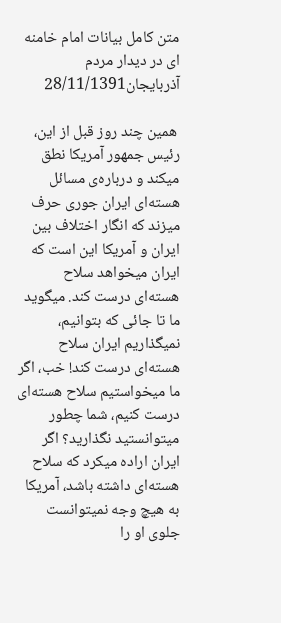متن کامل بيانات امام خامنه ای در ديدار مردم آذربايجان‌28/11/1391

 همين چند روز قبل از اين، رئيس جمهور آمريكا نطق ميكند و درباره‌ى مسائل هسته‌اى ايران جورى حرف ميزند كه انگار اختلاف بين ايران و آمريكا اين است كه ايران ميخواهد سلاح هسته‌اى درست كند. ميگويد ما تا جائى كه بتوانيم، نميگذاريم ايران سلاح هسته‌اى درست كند! خب، اگر ما ميخواستيم سلاح هسته‌اى درست كنيم، شما چطور ميتوانستيد نگذاريد؟ اگر ايران اراده ميكرد كه سلاح هسته‌اى داشته باشد، آمريكا به هيچ وجه نميتوانست جلوى او را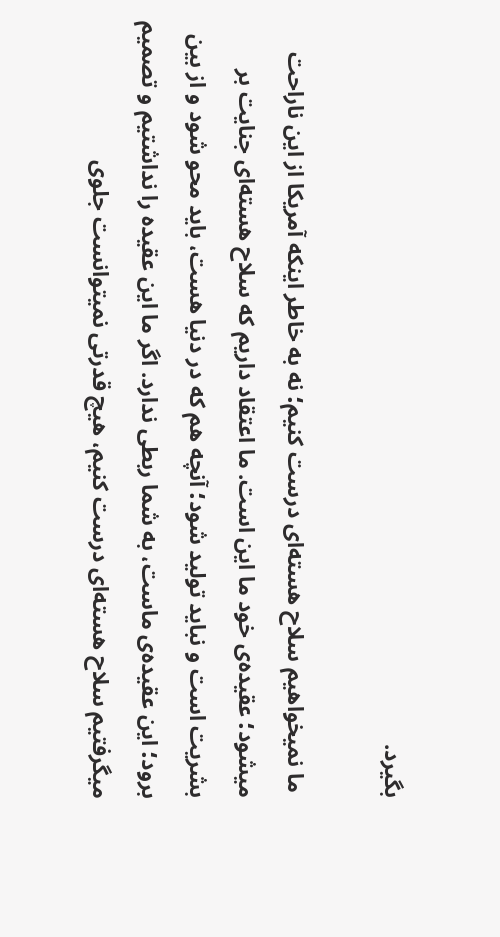بگيرد.

 ما نميخواهيم سلاح هسته‌اى درست كنيم؛ نه به خاطر اينكه آمريكا از اين ناراحت ميشود؛ عقيده‌ى خود ما اين است. ما اعتقاد داريم كه سلاح هسته‌اى جنايت بر بشريت است و نبايد توليد شود؛ آنچه هم كه در دنيا هست، بايد محو شود و از بين برود؛ اين عقيده‌ى ماست، به شما ربطى ندارد. اگر ما اين عقيده را نداشتيم و تصميم ميگرفتيم سلاح هسته‌اى درست كنيم، هيچ قدرتى نميتوانست جلوى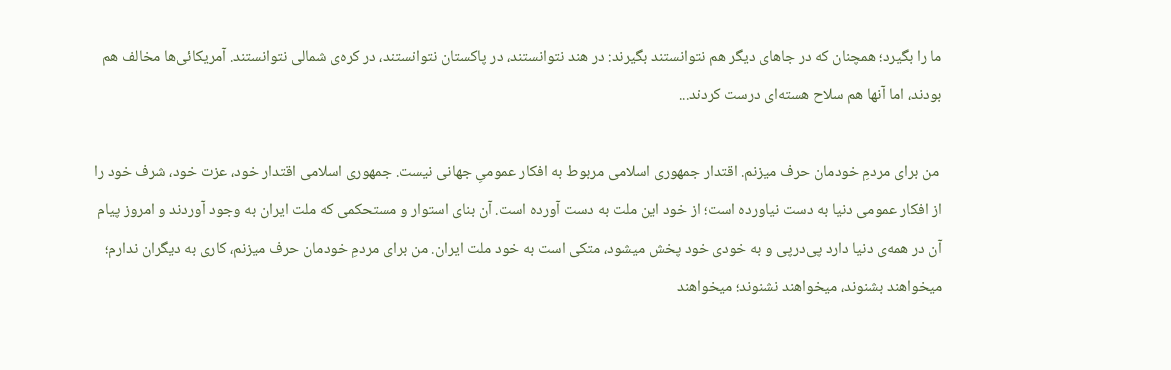ما را بگيرد؛ همچنان كه در جاهاى ديگر هم نتوانستند بگيرند: در هند نتوانستند، در پاكستان نتوانستند، در كره‌ى شمالى نتوانستند. آمريكائى‌ها مخالف هم بودند، اما آنها هم سلاح هسته‌اى درست كردند...

 من براى مردمِ خودمان حرف ميزنم. اقتدار جمهورى اسلامى مربوط به افكار عمومىِ جهانى نيست. جمهورى اسلامى اقتدار خود، عزت خود، شرف خود را از افكار عمومى دنيا به دست نياورده است؛ از خود اين ملت به دست آورده است. آن بناى استوار و مستحكمى كه ملت ايران به وجود آوردند و امروز پيام آن در همه‌ى دنيا دارد پى‌درپى و به خودى خود پخش ميشود، متكى است به خود ملت ايران. من براى مردمِ خودمان حرف ميزنم، كارى به ديگران ندارم؛ ميخواهند بشنوند، ميخواهند نشنوند؛ ميخواهند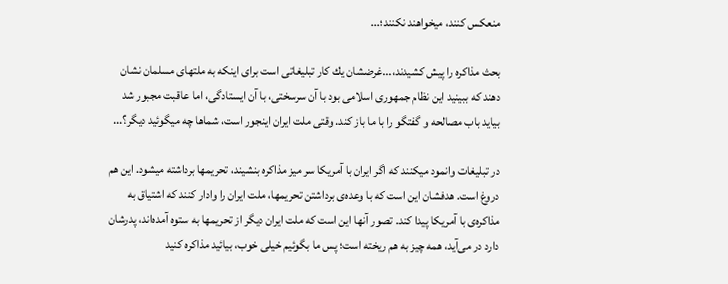منعكس كنند، ميخواهند نكنند؛...

بحث مذاكره را پيش كشيدند،...غرضشان يك كار تبليغاتى است براى اينكه به ملتهاى مسلمان نشان دهند كه ببينيد اين نظام جمهورى اسلامى بود با آن سرسختى، با آن ايستادگى، اما عاقبت مجبور شد بيايد باب مصالحه و گفتگو را با ما باز كند. وقتى ملت ايران اينجور است، شماها چه ميگوئيد ديگر؟...

در تبليغات وانمود ميكنند كه اگر ايران با آمريكا سر ميز مذاكره بنشيند، تحريمها برداشته ميشود. اين هم دروغ است. هدفشان اين است كه با وعده‌ى برداشتن تحريمها، ملت ايران را وادار كنند كه اشتياق به مذاكره‌ى با آمريكا پيدا كند. تصور آنها اين است كه ملت ايران ديگر از تحريمها به ستوه آمده‌اند، پدرشان دارد در مى‌آيد، همه چيز به هم ريخته است؛ پس ما بگوئيم خيلى خوب، بيائيد مذاكره كنيد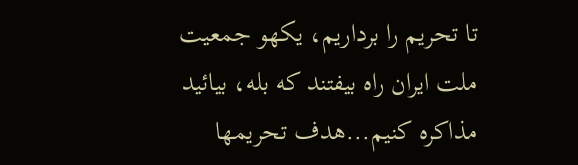تا تحريم را برداريم، يكهو جمعيت ملت ايران راه بيفتند كه بله، بيائيد مذاكره كنيم...هدف تحريمها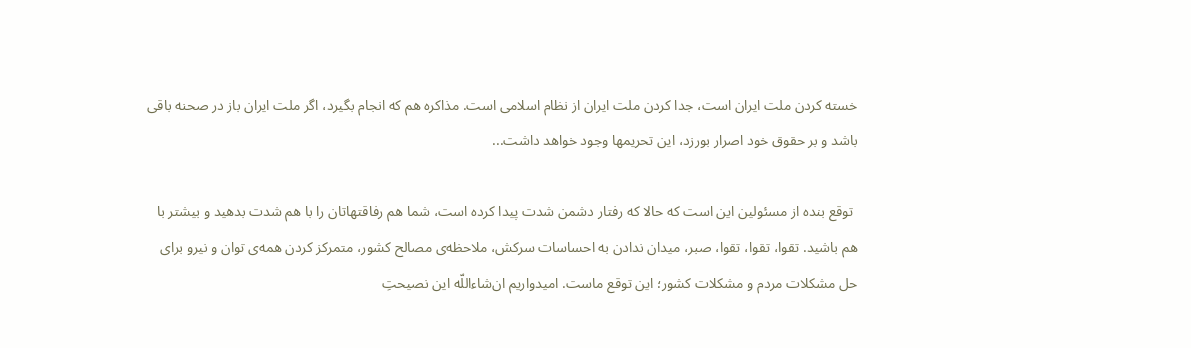خسته كردن ملت ايران است، جدا كردن ملت ايران از نظام اسلامى است. مذاكره هم كه انجام بگيرد، اگر ملت ايران باز در صحنه باقى باشد و بر حقوق خود اصرار بورزد، اين تحريمها وجود خواهد داشت...

 توقع بنده از مسئولين اين است كه حالا كه رفتار دشمن شدت پيدا كرده است، شما هم رفاقتهاتان را با هم شدت بدهيد و بيشتر با هم باشيد. تقوا، تقوا، تقوا، صبر، ميدان ندادن به احساسات سركش، ملاحظه‌ى مصالح كشور، متمركز كردن همه‌ى توان و نيرو براى حل مشكلات مردم و مشكلات كشور؛ اين توقع ماست. اميدواريم ان‌شاءاللّه اين نصيحتِ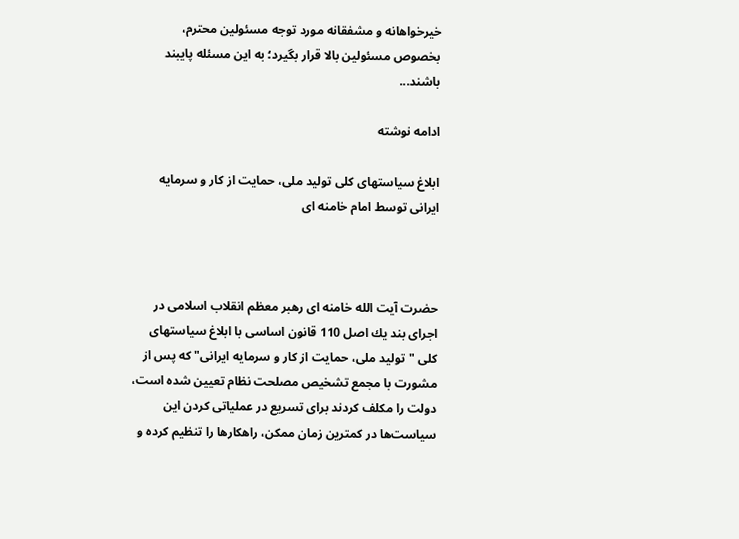خيرخواهانه و مشفقانه مورد توجه مسئولين محترم، بخصوص مسئولين بالا قرار بگيرد؛ به اين مسئله پايبند باشند...

ادامه نوشته

ابلاغ سیاستهای كلی تولید ملی، حمایت از كار و سرمایه ایرانی توسط امام خامنه ای



حضرت آیت الله خامنه ای رهبر معظم انقلاب اسلامی در اجرای بند یك اصل 110 قانون اساسی با ابلاغ سیاستهای كلی "تولید ملی، حمایت از كار و سرمایه ایرانی" كه پس از مشورت با مجمع تشخیص مصلحت نظام تعیین شده است، دولت را مكلف كردند برای تسریع در عملیاتی كردن این سیاست‌ها در كمترین زمان ممكن، راهكارها را تنظیم كرده و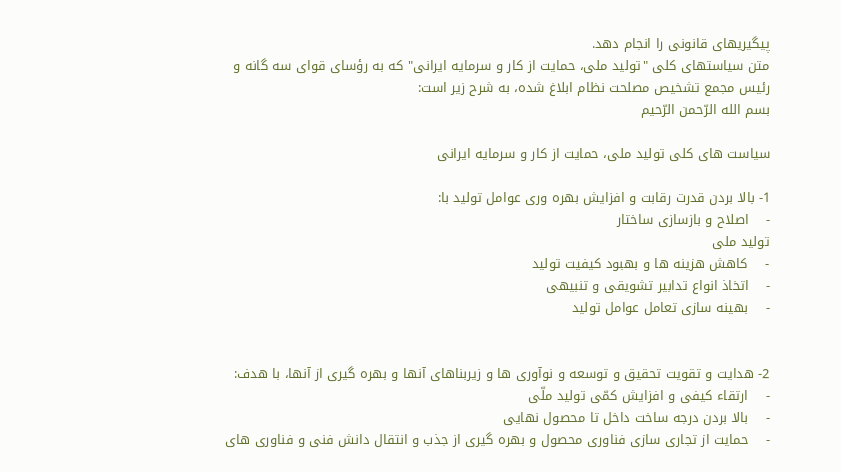پیگیریهای قانونی را انجام دهد.
متن سیاستهای كلی "تولید ملی، حمایت از كار و سرمایه ایرانی" كه به رؤسای قوای سه گانه و رئیس مجمع تشخیص مصلحت نظام ابلاغ شده، به شرح زیر است:
بسم الله الرّحمن الرّحیم

سیاست‌ های كلی تولید ملی، حمایت از كار و سرمایه ایرانی

1- بالا بردن قدرت رقابت و افزایش بهره ‌وری عوامل تولید با:
-    اصلاح و بازسازی ساختار
تولید ملی
-    كاهش هزینه‌ ها و بهبود كیفیت تولید
-    اتخاذ انواع تدابیر تشویقی و تنبیهی
-    بهینه سازی تعامل عوامل تولید


2- هدایت و تقویت تحقیق و توسعه و نوآوری ‌ها و زیربناهای آنها و بهره‌ گیری از آنها، با هدف:
-    ارتقاء كیفی و افزایش كمّی تولید ملّی
-    بالا بردن درجه ساخت داخل تا محصول نهایی
-    حمایت از تجاری سازی فناوری محصول و بهره‌ گیری از جذب و انتقال دانش فنی و فناوری‌ های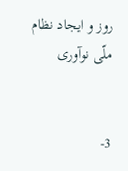روز و ایجاد نظام ملّی نوآوری


3-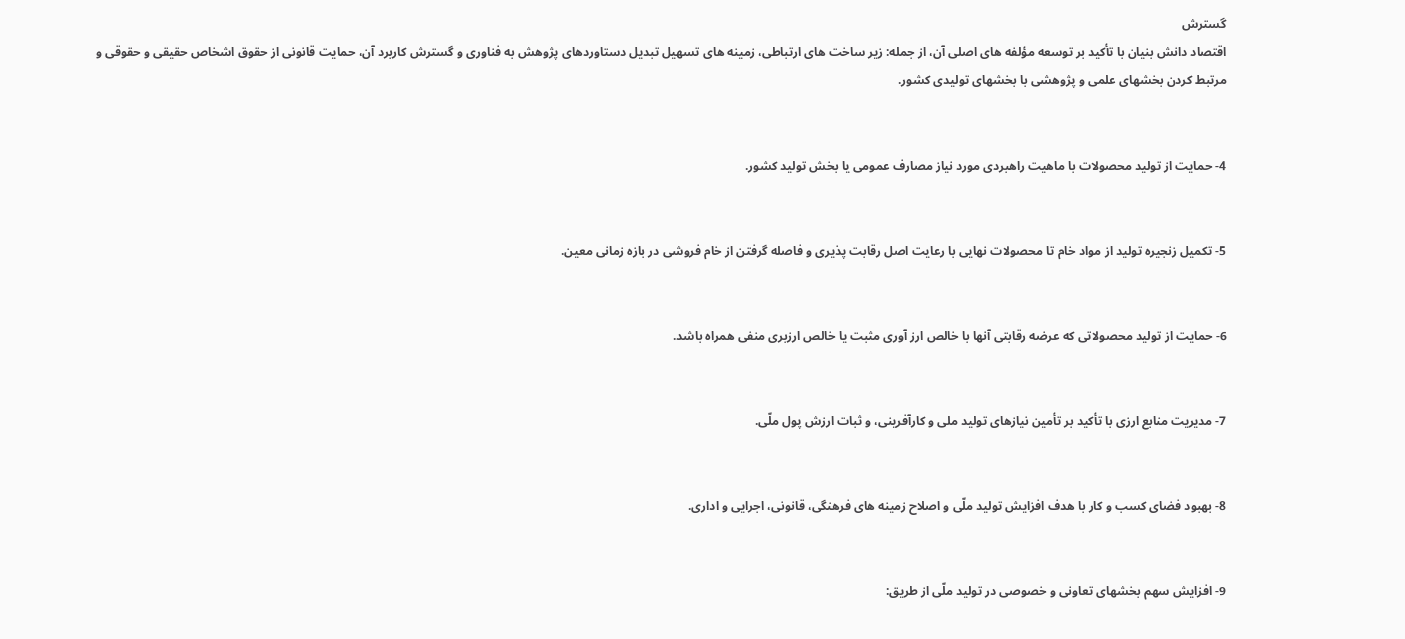گسترش
اقتصاد دانش بنیان با تأكید بر توسعه مؤلفه‌ های اصلی آن، از جمله: زیر ساخت ‌های ارتباطی، زمینه‌ های تسهیل تبدیل دستاوردهای پژوهش به فناوری و گسترش كاربرد آن، حمایت قانونی از حقوق اشخاص حقیقی و حقوقی و مرتبط كردن بخشهای علمی و پژوهشی با بخشهای تولیدی كشور.


4- حمایت از تولید محصولات با ماهیت راهبردی مورد نیاز مصارف عمومی یا بخش تولید كشور.


5- تكمیل زنجیره تولید از مواد خام تا محصولات نهایی با رعایت اصل رقابت‌ پذیری و فاصله گرفتن از خام فروشی در بازه زمانی معین.


6- حمایت از تولید محصولاتی كه عرضه رقابتی آنها با خالص ارز آوری مثبت یا خالص ارزبری منفی همراه باشد.


7- مدیریت منابع ارزی با تأكید بر تأمین نیازهای تولید ملی و كارآفرینی، و ثبات ارزش پول ملّی.


8- بهبود فضای كسب و كار با هدف افزایش تولید ملّی و اصلاح زمینه ‌های فرهنگی، قانونی، اجرایی و اداری.


9- افزایش سهم بخشهای تعاونی و خصوصی در تولید ملّی از طریق: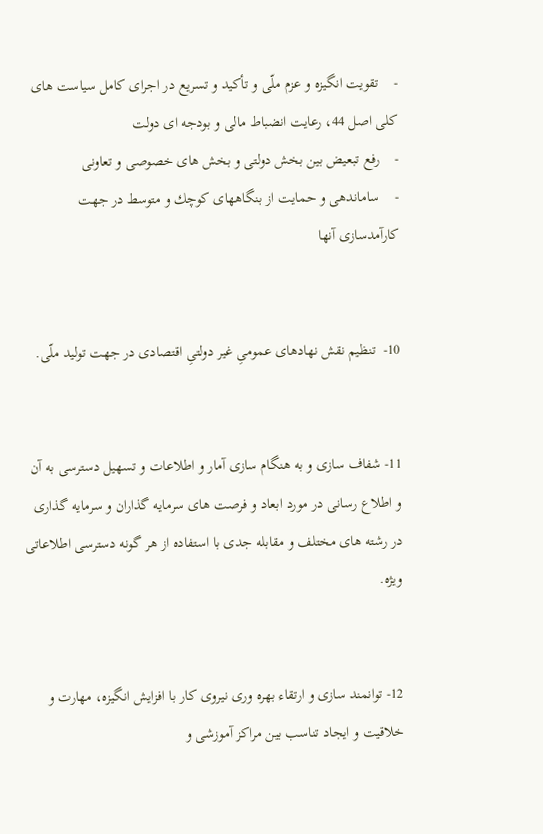-    تقویت انگیزه و عزم ملّی و تأكید و تسریع در اجرای كامل سیاست ‌های كلی اصل 44، رعایت انضباط مالی و بودجه ‌ای دولت
-    رفع تبعیض بین بخش دولتی و بخش ‌های خصوصی و تعاونی
-    ساماندهی و حمایت از بنگاههای كوچك و متوسط در جهت كارآمدسازی آنها


10-  تنظیم نقش نهادهای عمومیِ غیر دولتیِ اقتصادی در جهت تولید ملّی.


11- شفاف سازی و به هنگام سازی آمار و اطلاعات و تسهیل دسترسی به آن و اطلاع رسانی در مورد ابعاد و فرصت‌ های سرمایه گذاران و سرمایه گذاری در رشته‌ های مختلف و مقابله جدی با استفاده از هر گونه دسترسی اطلاعاتی ویژه.


12- توانمند سازی و ارتقاء بهره‌ وری نیروی كار با افزایش انگیزه، مهارت و خلاقیت و ایجاد تناسب بین مراكز آموزشی و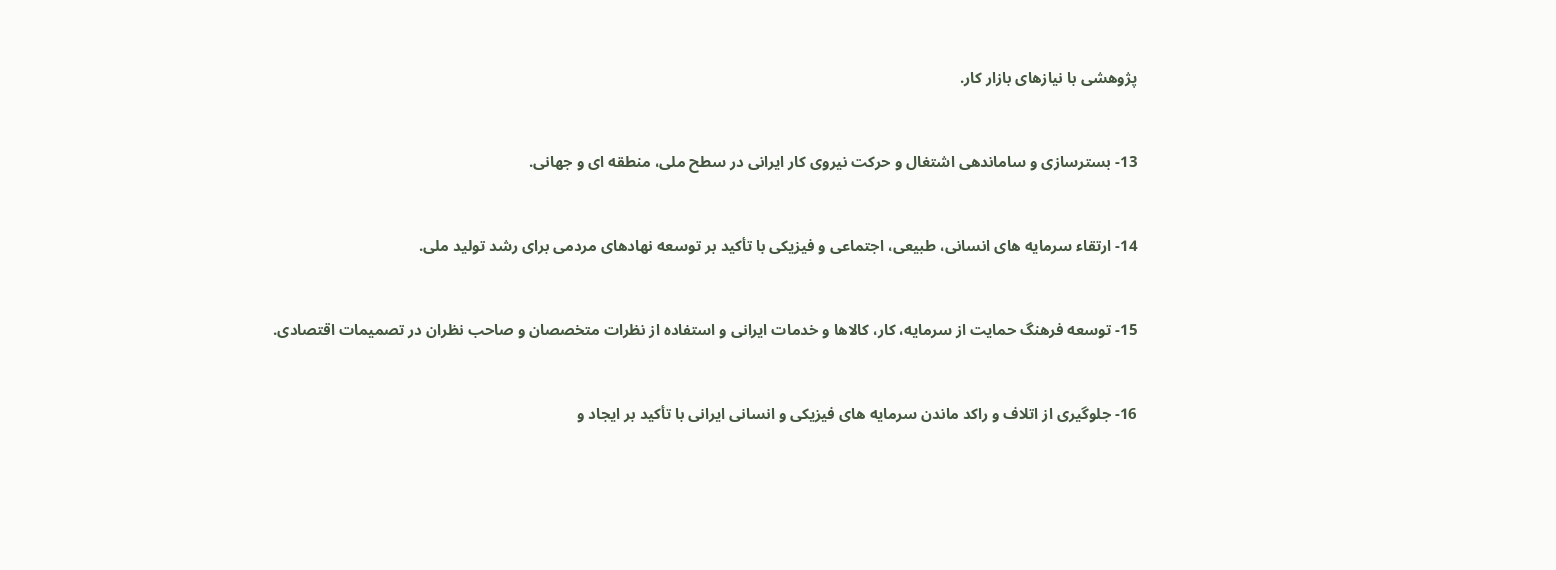پژوهشی با نیازهای بازار كار.


13- بسترسازی و ساماندهی اشتغال و حركت نیروی كار ایرانی در سطح ملی، منطقه‌ ای و جهانی.


14- ارتقاء سرمایه های انسانی، طبیعی، اجتماعی و فیزیكی با تأكید بر توسعه نهادهای مردمی برای رشد تولید ملی.


15- توسعه فرهنگ حمایت از سرمایه، كار، كالاها و خدمات ایرانی و استفاده از نظرات متخصصان و صاحب نظران در تصمیمات اقتصادی.


16- جلوگیری از اتلاف و راكد ماندن سرمایه‌ های فیزیكی و انسانی ایرانی با تأكید بر ایجاد و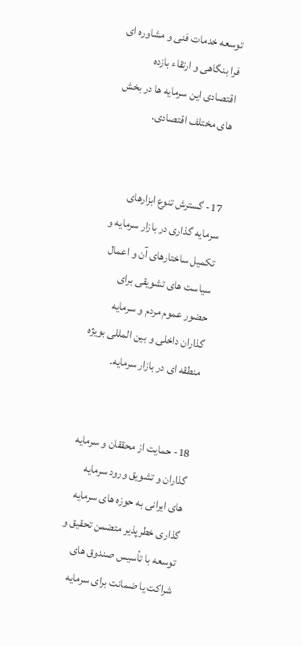توسعه خدمات فنی و مشاوره‌ ای فرا بنگاهی و ارتقاء بازده اقتصادی این سرمایه‌ ها در بخش‌ های مختلف اقتصادی.


17- گسترش تنوع ابزارهای سرمایه‌ گذاری در بازار سرمایه و تكمیل ساختارهای آن و اعمال سیاست‌ های تشویقی برای حضور عموم مردم و سرمایه‌ گذاران داخلی و بین ‌المللی بویژه منطقه ‌ای در بازار سرمایه.


18- حمایت از محققان و سرمایه‌ گذاران و تشویق ورود سرمایه‌ های ایرانی به حوزه‌ های سرمایه‌ گذاری خطرپذیر متضمن تحقیق و توسعه با تأسیس صندوق‌ های شراكت یا ضمانت برای سرمایه‌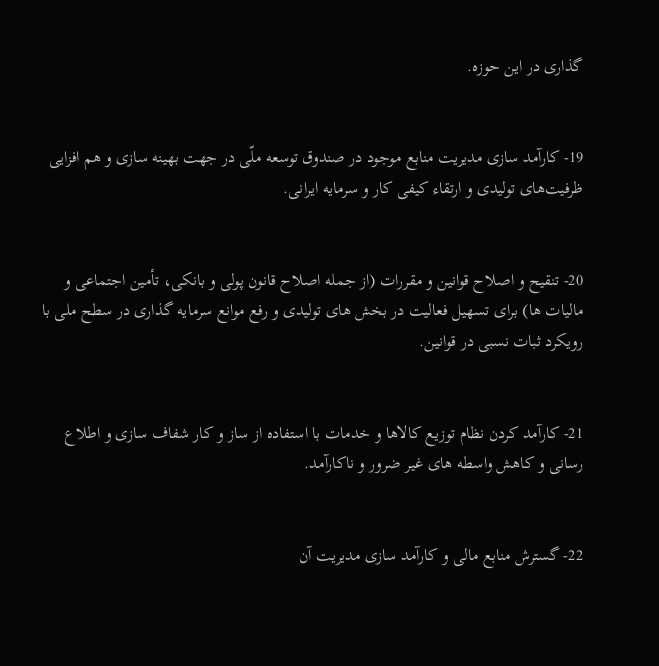گذاری در این حوزه.


19- كارآمد سازی مدیریت منابع موجود در صندوق توسعه ملّی در جهت بهینه سازی و هم ‌افزایی ظرفیت‌های تولیدی و ارتقاء كیفی كار و سرمایه ایرانی.


20- تنقیح و اصلاح قوانین و مقررات (از جمله اصلاح قانون پولی و بانكی، تأمین اجتماعی و مالیات‌ ها) برای تسهیل فعالیت در بخش‌ های تولیدی و رفع موانع سرمایه‌ گذاری در سطح ملی با رویكرد ثبات نسبی در قوانین.


21- كارآمد كردن نظام توزیع كالاها و خدمات با استفاده از ساز و كار شفاف سازی و اطلاع رسانی و كاهش واسطه‌ های غیر ضرور و ناكارآمد.


22- گسترش منابع مالی و كارآمد سازی مدیریت آن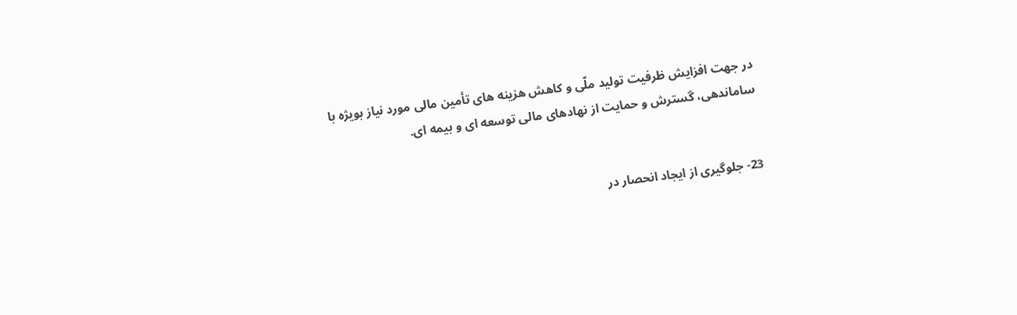در جهت افزایش ظرفیت تولید ملّی و كاهش هزینه ‌های تأمین مالی مورد نیاز بویژه با ساماندهی، گسترش و حمایت از نهادهای مالی توسعه ‌ای و بیمه ‌ای.


23- جلوگیری از ایجاد انحصار در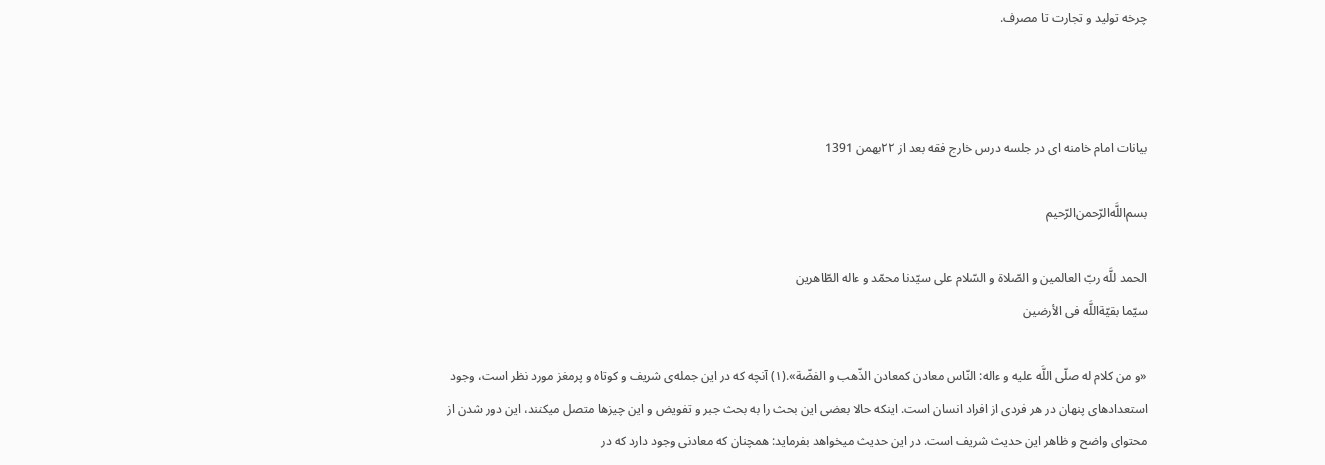چرخه تولید و تجارت تا مصرف.



بیانات امام خامنه ای در جلسه درس خارج فقه بعد از ۲۲بهمن 1391

بسم‌اللَّه‌الرّحمن‌الرّحيم‌

الحمد للَّه ربّ العالمين و الصّلاة و السّلام على سيّدنا محمّد و ءاله الطّاهرين‌
سيّما بقيّةاللَّه فى الأرضين‌

«و من كلام له صلّى اللَّه عليه و ءاله: النّاس معادن كمعادن الذّهب و الفضّة».(۱) آنچه كه در اين جمله‌ى شريف و كوتاه و پرمغز مورد نظر است، وجود استعدادهاى پنهان در هر فردى از افراد انسان است. اينكه حالا بعضى اين بحث را به بحث جبر و تفويض و اين چيزها متصل ميكنند، اين دور شدن از محتواى واضح و ظاهر اين حديث شريف است. در اين حديث ميخواهد بفرمايد: همچنان كه معادنى وجود دارد كه در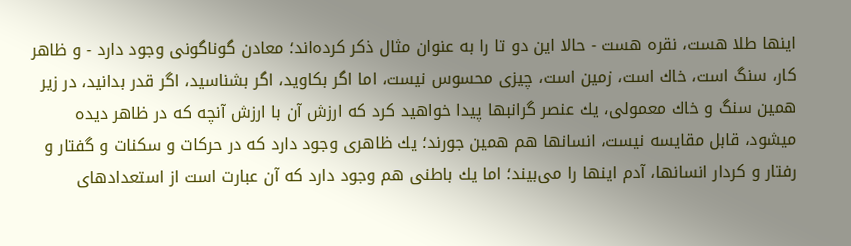اينها طلا هست، نقره هست - حالا اين دو تا را به عنوان مثال ذكر كرده‌اند؛ معادن گوناگونى وجود دارد - و ظاهر كار، سنگ است، خاك است، زمين است، چيزى محسوس نيست، اما اگر بكاويد، اگر بشناسيد، اگر قدر بدانيد، در زير همين سنگ و خاك معمولى، يك عنصر گرانبها پيدا خواهيد كرد كه ارزش آن با ارزش آنچه كه در ظاهر ديده ميشود، قابل مقايسه نيست، انسانها هم همين جورند؛ يك ظاهرى وجود دارد كه در حركات و سكنات و گفتار و رفتار و كردار انسانها، آدم اينها را مى‌بيند؛ اما يك باطنى هم وجود دارد كه آن عبارت است از استعدادهاى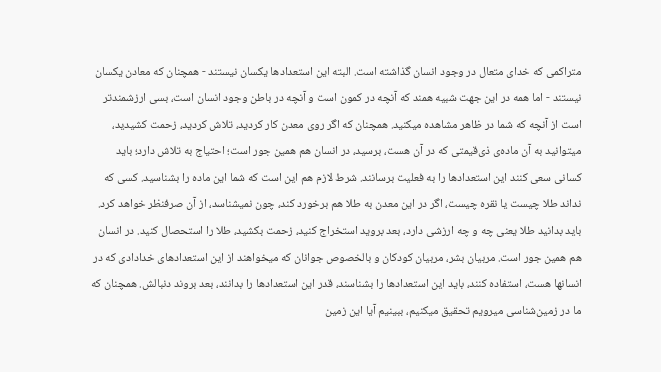متراكمى كه خداى متعال در وجود انسان گذاشته است. البته اين استعدادها يكسان نيستند - همچنان كه معادن يكسان نيستند - اما همه در اين جهت شبيه همند كه آنچه در كمون است و آنچه در باطن وجود انسان است، بسى ارزشمندتر است از آنچه كه شما در ظاهر مشاهده ميكنيد. همچنان كه اگر روى معدن كار كرديد، تلاش كرديد، زحمت كشيديد، ميتوانيد به آن ماده‌ى ذى‌قيمتى كه در آن هست، برسيد، در انسان هم همين جور است؛ احتياج به تلاش دارد؛ بايد كسانى سعى كنند اين استعدادها را به فعليت برسانند. شرط لازم هم اين است كه شما اين ماده را بشناسيد. كسى كه نداند طلا چيست يا نقره چيست، اگر در اين معدن به طلا هم برخورد كند، چون نميشناسد، از آن صرفنظر خواهد كرد. بايد بدانيد طلا يعنى چه و چه ارزشى دارد، بعد برويد استخراج كنيد، زحمت بكشيد، طلا را استحصال كنيد. در انسان هم همين جور است. مربيان بشر، مربيان كودكان و بالخصوص جوانان كه ميخواهند از اين استعدادهاى خدادادى كه در انسانها هست، استفاده كنند، بايد اين استعدادها را بشناسند، قدر اين استعدادها را بدانند، بعد بروند دنبالش. همچنان كه ما در زمين‌شناسى ميرويم تحقيق ميكنيم، ببينيم آيا اين زمين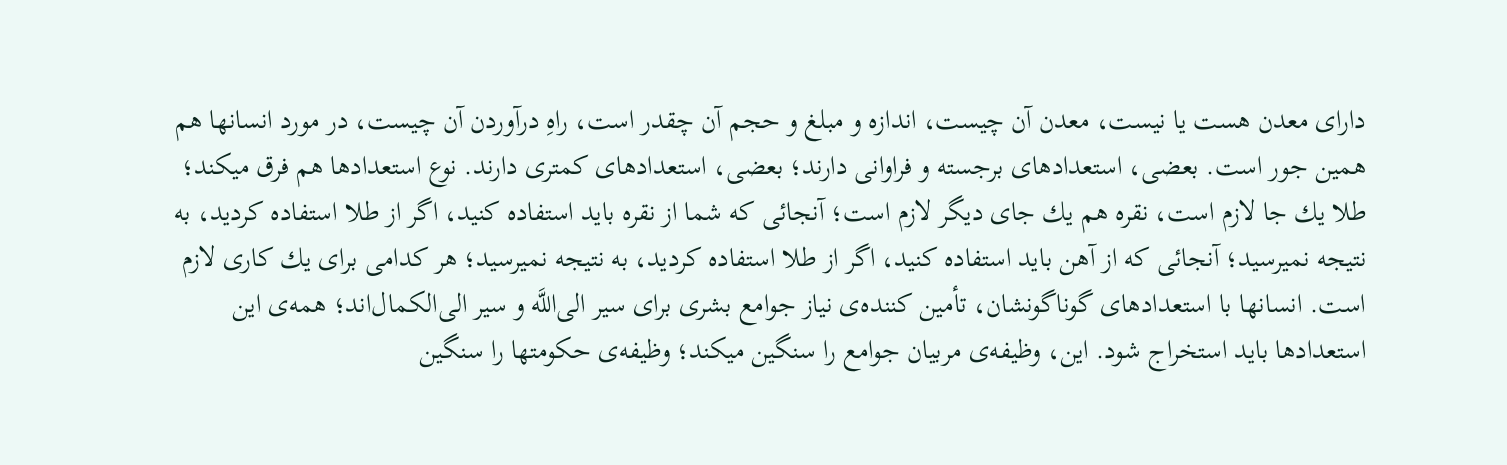داراى معدن هست يا نيست، معدن آن چيست، اندازه و مبلغ و حجم آن چقدر است، راهِ درآوردن آن چيست، در مورد انسانها هم همين جور است. بعضى، استعدادهاى برجسته و فراوانى دارند؛ بعضى، استعدادهاى كمترى دارند. نوع استعدادها هم فرق ميكند؛ طلا يك جا لازم است، نقره هم يك جاى ديگر لازم است؛ آنجائى كه شما از نقره بايد استفاده كنيد، اگر از طلا استفاده كرديد، به نتيجه نميرسيد؛ آنجائى كه از آهن بايد استفاده كنيد، اگر از طلا استفاده كرديد، به نتيجه نميرسيد؛ هر كدامى براى يك كارى لازم است. انسانها با استعدادهاى گوناگونشان، تأمين كننده‌ى نياز جوامع بشرى براى سير الى‌اللَّه و سير الى‌الكمال‌اند؛ همه‌ى اين استعدادها بايد استخراج شود. اين، وظيفه‌ى مربيان جوامع را سنگين ميكند؛ وظيفه‌ى حكومتها را سنگين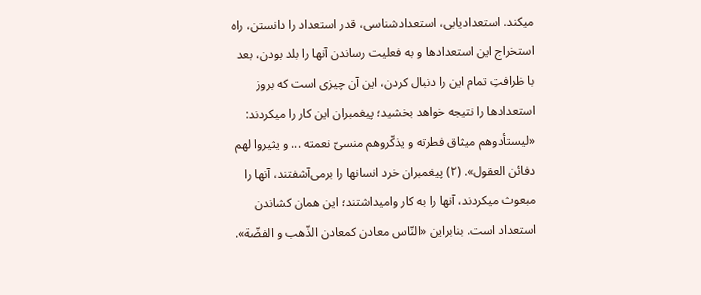ميكند. استعداديابى، استعدادشناسى، قدر استعداد را دانستن، راه استخراج اين استعدادها و به فعليت رساندن آنها را بلد بودن، بعد با ظرافتِ تمام اين را دنبال كردن، اين آن چيزى است كه بروز استعدادها را نتيجه خواهد بخشيد؛ پيغمبران اين كار را ميكردند: «ليستأدوهم ميثاق فطرته و يذكّروهم منسىّ نعمته ... و يثيروا لهم دفائن العقول». (۲) پيغمبران خرد انسانها را برمى‌آشفتند، آنها را مبعوث ميكردند، آنها را به كار واميداشتند؛ اين همان كشاندن استعداد است. بنابراين «النّاس معادن كمعادن الذّهب و الفضّة».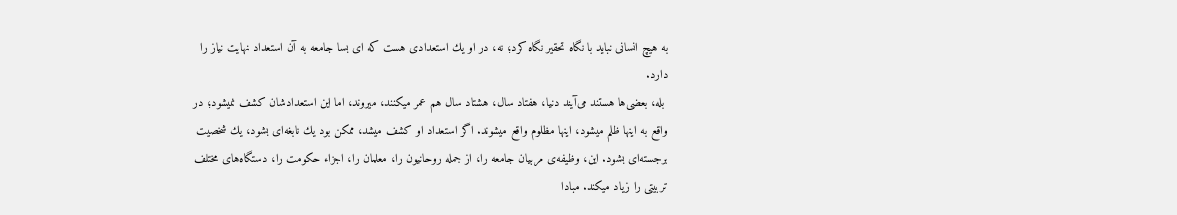به هيچ انسانى نبايد با نگاه تحقير نگاه كرد؛ نه، در او يك استعدادى هست كه اى بسا جامعه به آن استعداد نهايت نياز را دارد.
 بله، بعضى‌ها هستند مى‌آيند دنيا، هفتاد سال، هشتاد سال هم عمر ميكنند، ميروند، اما اين استعدادشان كشف نميشود؛ در واقع به اينها ظلم ميشود، اينها مظلوم واقع ميشوند. اگر استعداد او كشف ميشد، ممكن بود يك نابغه‌اى بشود، يك شخصيت برجسته‌اى بشود. اين، وظيفه‌ى مربيان جامعه را، از جمله روحانيون را، معلمان را، اجزاء حكومت را، دستگاه‌هاى مختلف تربيتى را زياد ميكند. مبادا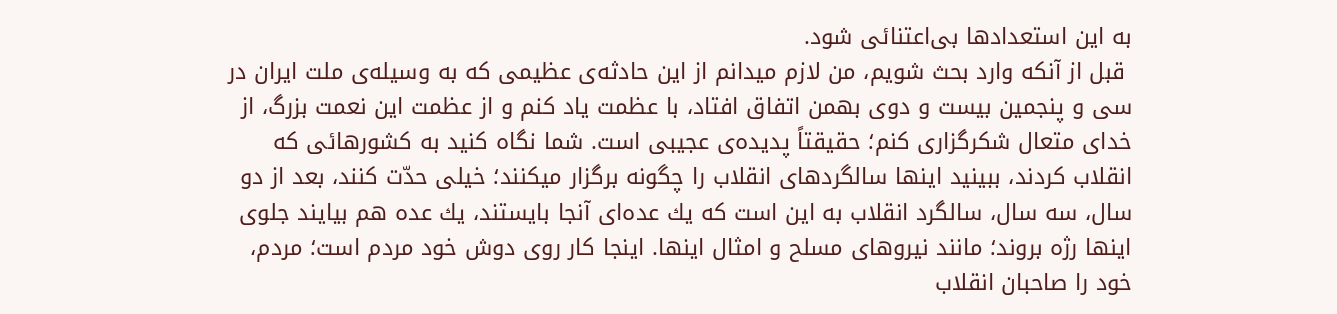به اين استعدادها بى‌اعتنائى شود.
 قبل از آنكه وارد بحث شويم، من لازم ميدانم از اين حادثه‌ى عظيمى كه به وسيله‌ى ملت ايران در سى و پنجمين بيست و دوى بهمن اتفاق افتاد، با عظمت ياد كنم و از عظمت اين نعمت بزرگ، از خداى متعال شكرگزارى كنم؛ حقيقتاً پديده‌ى عجيبى است. شما نگاه كنيد به كشورهائى كه انقلاب كردند، ببينيد اينها سالگردهاى انقلاب را چگونه برگزار ميكنند؛ خيلى حدّت كنند، بعد از دو سال، سه سال، سالگرد انقلاب به اين است كه يك عده‌اى آنجا بايستند، يك عده هم بيايند جلوى اينها رژه بروند؛ مانند نيروهاى مسلح و امثال اينها. اينجا كار روى دوش خود مردم است؛ مردم، خود را صاحبان انقلاب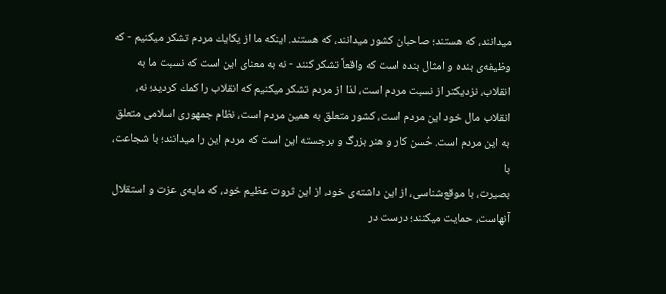ميدانند، كه هستند؛ صاحبان كشور ميدانند، كه هستند. اينكه ما از يكايك مردم تشكر ميكنيم - كه وظيفه‌ى بنده و امثال بنده است كه واقعاً تشكر كنند - نه به معناى اين است كه نسبت ما به انقلاب، نزديكتر از نسبت مردم است، لذا از مردم تشكر ميكنيم كه انقلاب را كمك كرديد؛ نه، انقلاب مال خود اين مردم است، كشور متعلق به همين مردم است، نظام جمهورى اسلامى متعلق به اين مردم است. حُسن كار و هنر بزرگ و برجسته اين است كه مردم اين را ميدانند؛ با شجاعت، با
بصيرت، با موقع‌شناسى، از اين داشته‌ى خود، از اين ثروت عظيم خود، كه مايه‌ى عزت و استقلال آنهاست، حمايت ميكنند؛ درست در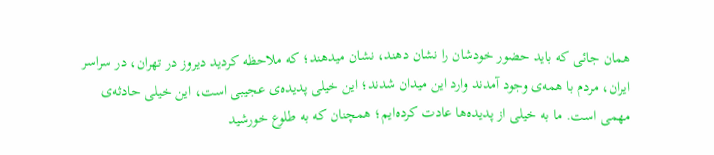همان جائى كه بايد حضور خودشان را نشان دهند، نشان ميدهند؛ كه ملاحظه كرديد ديروز در تهران، در سراسر ايران، مردم با همه‌ى وجود آمدند وارد اين ميدان شدند؛ اين خيلى پديده‌ى عجيبى است، اين خيلى حادثه‌ى مهمى است. ما به خيلى از پديده‌ها عادت كرده‌ايم؛ همچنان كه به طلوع خورشيد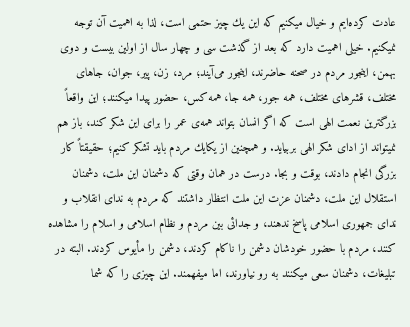عادت كرده‌ايم و خيال ميكنيم كه اين يك چيز حتمى است، لذا به اهميت آن توجه نميكنيم. خيلى اهميت دارد كه بعد از گذشت سى و چهار سال از اولين بيست و دوى بهمن، اينجور مردم در صحنه حاضرند، اينجور مى‌آيند؛ مرد، زن، پير، جوان، جاهاى مختلف، قشرهاى مختلف، همه جور، همه جا، همه كس، حضور پيدا ميكنند؛ اين واقعاً بزرگترين نعمت الهى است كه اگر انسان بتواند همه‌ى عمر را براى اين شكر كند، باز هم نميتواند از اداى شكر الهى بربيايد. و همچنين از يكايك مردم بايد تشكر كنيم؛ حقيقتاً كار بزرگى انجام دادند، بوقت و بجا. درست در همان وقتى كه دشمنان اين ملت، دشمنان استقلال اين ملت، دشمنان عزت اين ملت انتظار داشتند كه مردم به نداى انقلاب و نداى جمهورى اسلامى پاسخ ندهند، و جدائى بين مردم و نظام اسلامى و اسلام را مشاهده كنند، مردم با حضور خودشان دشمن را ناكام كردند، دشمن را مأيوس كردند. البته در تبليغات، دشمنان سعى ميكنند به رو نياورند، اما ميفهمند. اين چيزى را كه شما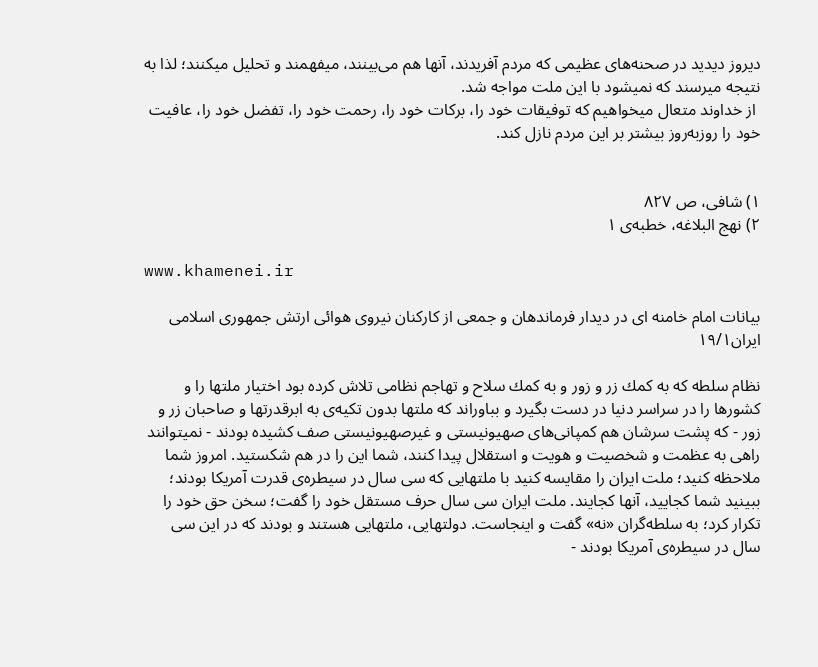ديروز ديديد در صحنه‌هاى عظيمى كه مردم آفريدند، آنها هم مى‌بينند، ميفهمند و تحليل ميكنند؛ لذا به نتيجه ميرسند كه نميشود با اين ملت مواجه شد.
 از خداوند متعال ميخواهيم كه توفيقات خود را، بركات خود را، رحمت خود را، تفضل خود را، عافيت خود را روزبه‌روز بيشتر بر اين مردم نازل كند.


۱) شافى، ص ۸۲۷
۲) نهج البلاغه، خطبه‌ى ۱

www.khamenei.ir

بيانات امام خامنه ای در ديدار فرماندهان و جمعى از كاركنان‌ نيروى هوائى ارتش جمهورى اسلامى ايران‌۱۹/۱

نظام سلطه كه به كمك زر و زور و به كمك سلاح و تهاجم نظامى تلاش كرده بود اختيار ملتها را و كشورها را در سراسر دنيا در دست بگيرد و بباوراند كه ملتها بدون تكيه‌ى به ابرقدرتها و صاحبان زر و زور - كه پشت سرشان هم كمپانى‌هاى صهيونيستى و غيرصهيونيستى صف كشيده بودند - نميتوانند راهى به عظمت و شخصيت و هويت و استقلال پيدا كنند، شما اين را در هم شكستيد. امروز شما ملاحظه كنيد؛ ملت ايران را مقايسه كنيد با ملتهايى كه سى سال در سيطره‌ى قدرت آمريكا بودند؛ ببينيد شما كجاييد، آنها كجايند. ملت ايران سى سال حرف مستقل خود را گفت؛ سخن حق خود را تكرار كرد؛ به سلطه‌گران «نه» گفت و اينجاست. دولتهايى، ملتهايى هستند و بودند كه در اين سى سال در سيطره‌ى آمريكا بودند -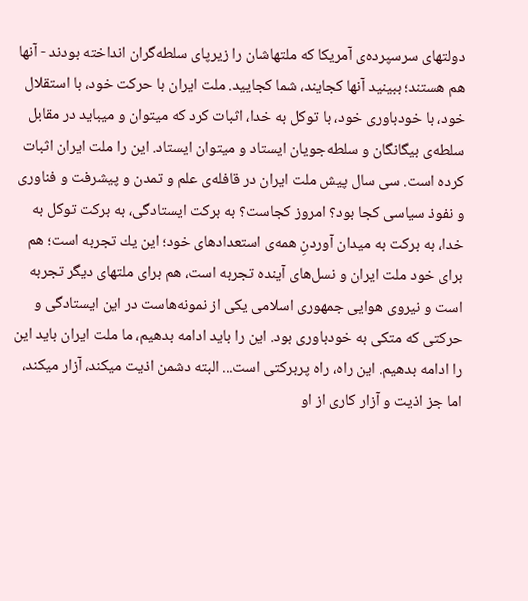دولتهاى سرسپرده‌ى آمريكا كه ملتهاشان را زيرپاى سلطه‌گران انداخته بودند - آنها هم هستند؛ ببينيد آنها كجايند، شما كجاييد. ملت ايران با حركت خود، با استقلال خود، با خودباورى خود، با توكل به خدا، اثبات كرد كه ميتوان و ميبايد در مقابل سلطه‌ى بيگانگان و سلطه‌جويان ايستاد و ميتوان ايستاد. اين را ملت ايران اثبات كرده است. سى سال پيش ملت ايران در قافله‌ى علم و تمدن و پيشرفت و فناورى و نفوذ سياسى كجا بود؟ امروز كجاست؟ به بركت ايستادگى، به بركت توكل به خدا، به بركت به ميدان آوردنِ همه‌ى استعدادهاى خود؛ اين يك تجربه است؛ هم براى خود ملت ايران و نسل‌هاى آينده تجربه است، هم براى ملتهاى ديگر تجربه است و نيروى هوايى جمهورى اسلامى يكى از نمونه‌هاست در اين ايستادگى و حركتى كه متكى به خودباورى بود. اين را بايد ادامه بدهيم، ما ملت ايران بايد اين را ادامه بدهيم. اين راه، راه پربركتى است... البته دشمن اذيت ميكند، آزار ميكند، اما جز اذيت و آزار كارى از او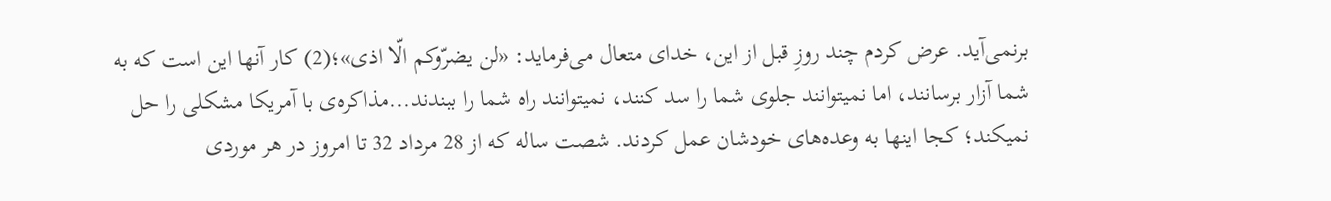برنمى‌آيد. عرض كردم چند روزِ قبل از اين، خداى متعال مى‌فرمايد: «لن يضرّوكم الّا اذى»؛(2) كار آنها اين است كه به شما آزار برسانند، اما نميتوانند جلوى شما را سد كنند، نميتوانند راه شما را ببندند...مذاكره‌ى با آمريكا مشكلى را حل نميكند؛ كجا اينها به وعده‌هاى خودشان عمل كردند. شصت ساله كه از 28 مرداد 32 تا امروز در هر موردى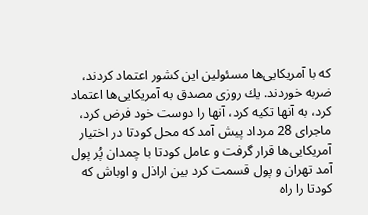كه با آمريكايى‌ها مسئولين اين كشور اعتماد كردند، ضربه خوردند. يك روزى مصدق به آمريكايى‌ها اعتماد كرد، به آنها تكيه كرد، آنها را دوست خود فرض كرد، ماجراى 28 مرداد پيش آمد كه محل كودتا در اختيار آمريكايى‌ها قرار گرفت و عامل كودتا با چمدان پُر پول آمد تهران و پول قسمت كرد بين اراذل و اوباش كه كودتا را راه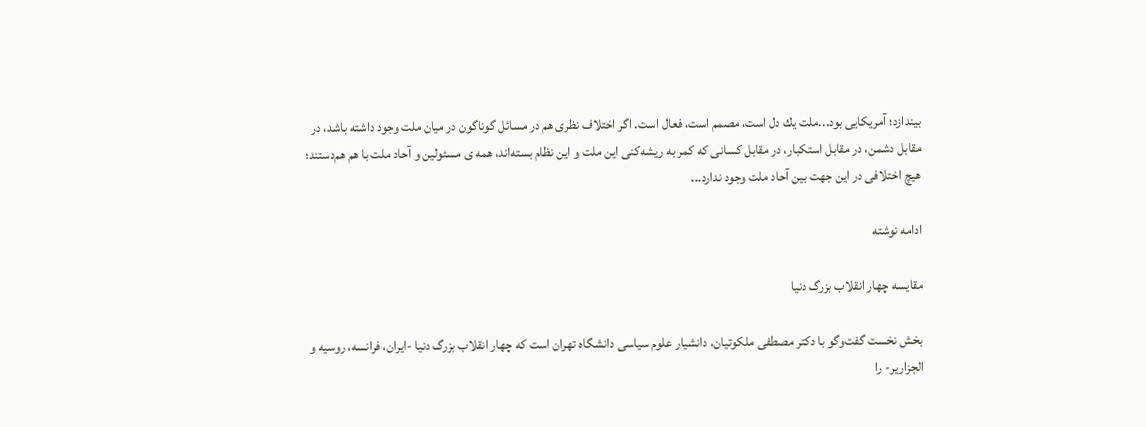بيندازد؛ آمريكايى بود...ملت يك دل است، مصمم است، فعال است. اگر اختلاف نظرى هم در مسائل گوناگون در ميان ملت وجود داشته باشد، در مقابل دشمن، در مقابل استكبار، در مقابل كسانى كه كمر به ريشه‌كنى اين ملت و اين نظام بسته‌اند، همه ى مسئولين و آحاد ملت با هم هم‌دستند؛ هيچ اختلافى در اين جهت بين آحاد ملت وجود ندارد...

ادامه نوشته

مقایسه چهار انقلاب بزرگ دنیا

بخش نخست گفت‌وگو با دكتر مصطفی ملكوتیان، دانشیار علوم سیاسی دانشگاه تهران است كه چهار انقلاب بزرگ دنیا -ایران، فرانسه، روسیه و الجزاریر- را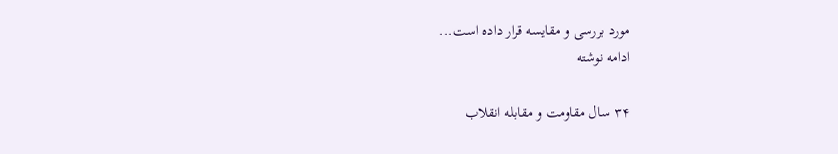مورد بررسی و مقایسه قرار داده است...
ادامه نوشته

۳۴ سال مقاومت و مقابله انقلاب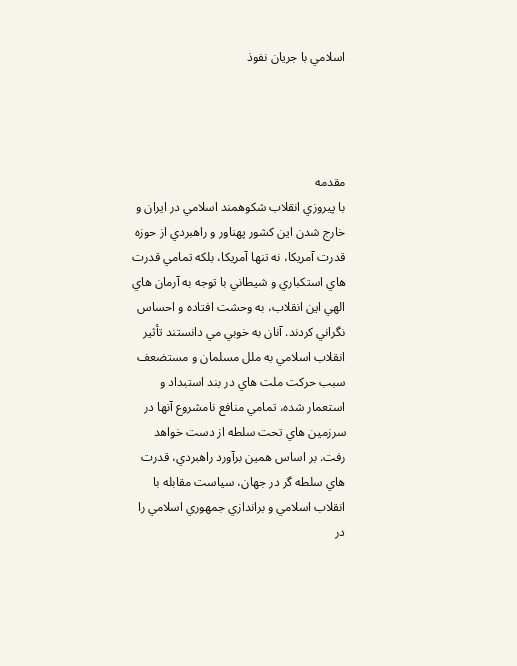اسلامي با جريان نفوذ




مقدمه
با پيروزي انقلاب شكوهمند اسلامي در ايران و خارج شدن اين كشور پهناور و راهبردي از حوزه قدرت آمريكا، نه تنها آمريكا، بلكه تمامي قدرت هاي استكباري و شيطاني با توجه به آرمان هاي الهي اين انقلاب، به وحشت افتاده و احساس نگراني كردند. آنان به خوبي مي دانستند تأثير انقلاب اسلامي به ملل مسلمان و مستضعف سبب حركت ملت هاي در بند استبداد و استعمار شده، تمامي منافع نامشروع آنها در سرزمين هاي تحت سلطه از دست خواهد رفت. بر اساس همين برآورد راهبردي، قدرت هاي سلطه گر در جهان، سياست مقابله با انقلاب اسلامي و براندازي جمهوري اسلامي را در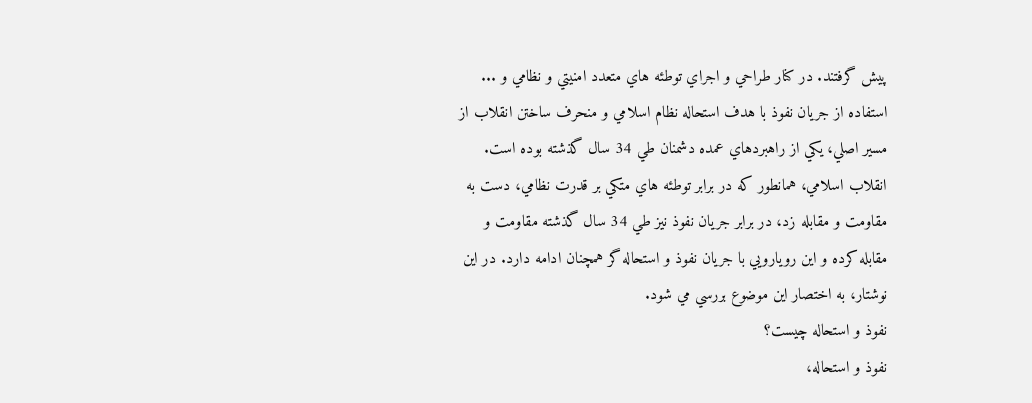پيش گرفتند. در كنار طراحي و اجراي توطئه هاي متعدد امنيتي و نظامي و ... استفاده از جريان نفوذ با هدف استحاله نظام اسلامي و منحرف ساختن انقلاب از مسير اصلي، يكي از راهبردهاي عمده دشمنان طي 34 سال گذشته بوده است. انقلاب اسلامي، همانطور كه در برابر توطئه هاي متكي بر قدرت نظامي، دست به مقاومت و مقابله زد، در برابر جريان نفوذ نيز طي 34 سال گذشته مقاومت و مقابله كرده و اين رويارويي با جريان نفوذ و استحاله گر همچنان ادامه دارد. در اين نوشتار، به اختصار اين موضوع بررسي مي شود.
نفوذ و استحاله چيست؟
نفوذ و استحاله،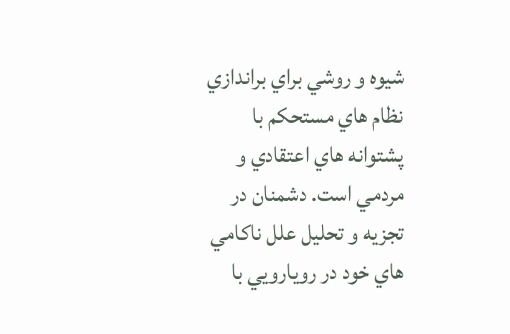شيوه و روشي براي براندازي نظام هاي مستحكم با پشتوانه هاي اعتقادي و مردمي است. دشمنان در تجزيه و تحليل علل ناكامي هاي خود در رويارويي با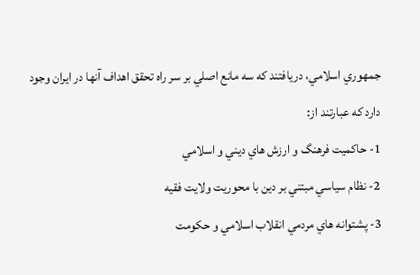جمهوري اسلامي، دريافتند كه سه مانع اصلي بر سر راه تحقق اهداف آنها در ايران وجود دارد كه عبارتند از:
1- حاكميت فرهنگ و ارزش هاي ديني و اسلامي
2- نظام سياسي مبتني بر دين با محوريت ولايت فقيه
3- پشتوانه هاي مردمي انقلاب اسلامي و حكومت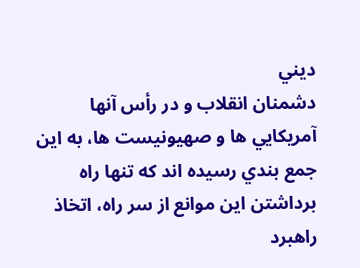ديني
دشمنان انقلاب و در رأس آنها آمريكايي ها و صهيونيست ها، به اين جمع بندي رسيده اند كه تنها راه برداشتن اين موانع از سر راه، اتخاذ راهبرد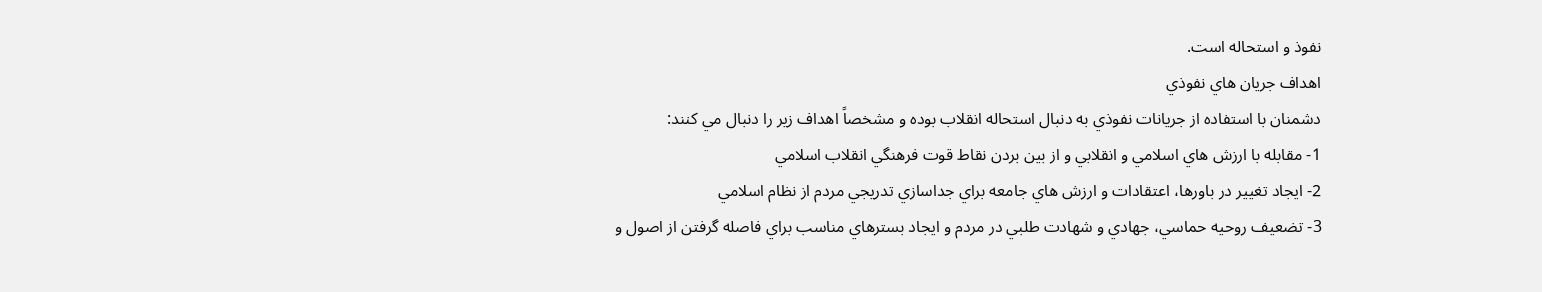نفوذ و استحاله است.
اهداف جريان هاي نفوذي
دشمنان با استفاده از جريانات نفوذي به دنبال استحاله انقلاب بوده و مشخصاً اهداف زير را دنبال مي كنند:
1- مقابله با ارزش هاي اسلامي و انقلابي و از بين بردن نقاط قوت فرهنگي انقلاب اسلامي
2- ايجاد تغيير در باورها، اعتقادات و ارزش هاي جامعه براي جداسازي تدريجي مردم از نظام اسلامي
3- تضعيف روحيه حماسي، جهادي و شهادت طلبي در مردم و ايجاد بسترهاي مناسب براي فاصله گرفتن از اصول و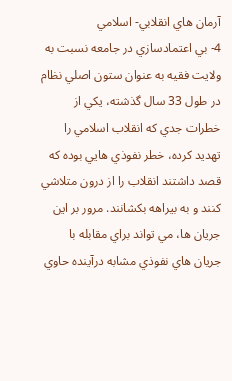آرمان هاي انقلابي- اسلامي
4- بي اعتمادسازي در جامعه نسبت به ولايت فقيه به عنوان ستون اصلي نظام
در طول 33 سال گذشته، يكي از خطرات جدي كه انقلاب اسلامي را تهديد كرده، خطر نفوذي هايي بوده كه قصد داشتند انقلاب را از درون متلاشي كنند و به بيراهه بكشانند. مرور بر اين جريان ها، مي تواند براي مقابله با جريان هاي نفوذي مشابه درآينده حاوي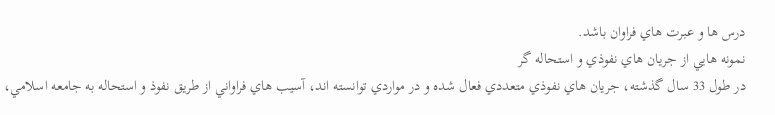درس ها و عبرت هاي فراوان باشد.
نمونه هايي از جريان هاي نفوذي و استحاله گر
در طول 33 سال گذشته، جريان هاي نفوذي متعددي فعال شده و در مواردي توانسته اند، آسيب هاي فراواني از طريق نفوذ و استحاله به جامعه اسلامي،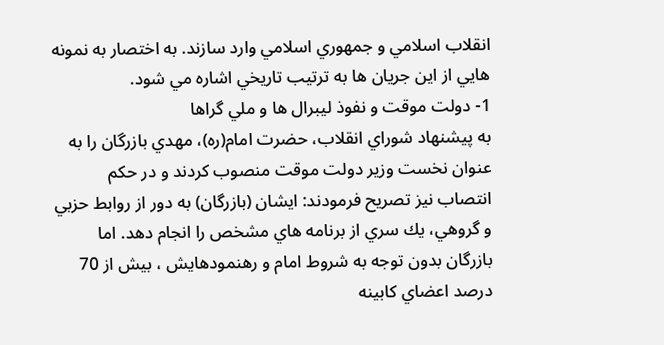انقلاب اسلامي و جمهوري اسلامي وارد سازند. به اختصار به نمونه هايي از اين جريان ها به ترتيب تاريخي اشاره مي شود.
1- دولت موقت و نفوذ ليبرال ها و ملي گراها
به پيشنهاد شوراي انقلاب، حضرت امام(ره)، مهدي بازرگان را به عنوان نخست وزير دولت موقت منصوب كردند و در حكم انتصاب نيز تصريح فرمودند: ايشان (بازرگان) به دور از روابط حزبي و گروهي، يك سري از برنامه هاي مشخص را انجام دهد. اما بازرگان بدون توجه به شروط امام و رهنمودهايش ، بيش از 70 درصد اعضاي كابينه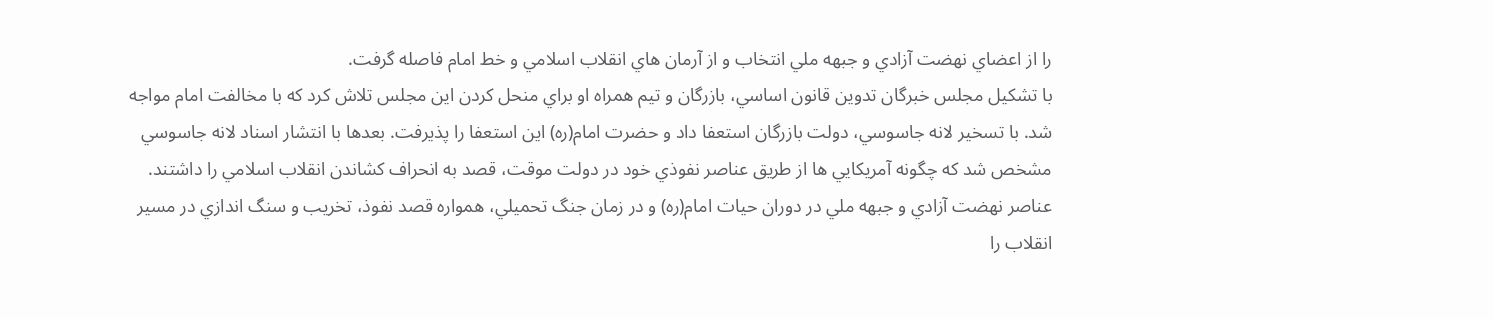را از اعضاي نهضت آزادي و جبهه ملي انتخاب و از آرمان هاي انقلاب اسلامي و خط امام فاصله گرفت.
با تشكيل مجلس خبرگان تدوين قانون اساسي، بازرگان و تيم همراه او براي منحل كردن اين مجلس تلاش كرد كه با مخالفت امام مواجه شد. با تسخير لانه جاسوسي، دولت بازرگان استعفا داد و حضرت امام(ره) اين استعفا را پذيرفت. بعدها با انتشار اسناد لانه جاسوسي مشخص شد كه چگونه آمريكايي ها از طريق عناصر نفوذي خود در دولت موقت، قصد به انحراف كشاندن انقلاب اسلامي را داشتند.
عناصر نهضت آزادي و جبهه ملي در دوران حيات امام(ره) و در زمان جنگ تحميلي، همواره قصد نفوذ، تخريب و سنگ اندازي در مسير انقلاب را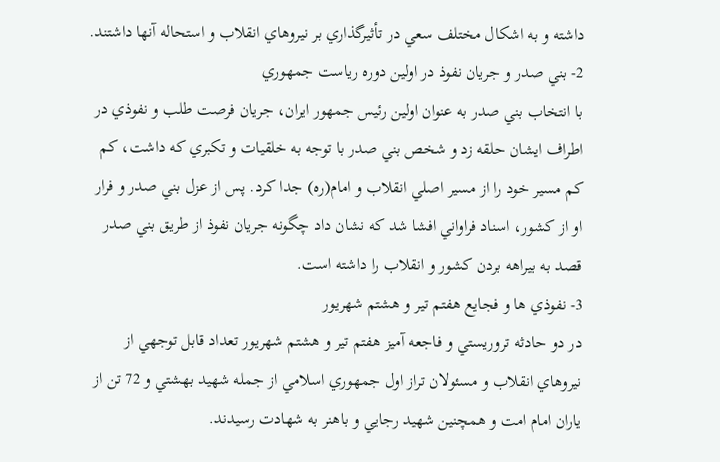داشته و به اشكال مختلف سعي در تأثيرگذاري بر نيروهاي انقلاب و استحاله آنها داشتند.
2- بني صدر و جريان نفوذ در اولين دوره رياست جمهوري
با انتخاب بني صدر به عنوان اولين رئيس جمهور ايران، جريان فرصت طلب و نفوذي در اطراف ايشان حلقه زد و شخص بني صدر با توجه به خلقيات و تكبري كه داشت، كم كم مسير خود را از مسير اصلي انقلاب و امام(ره) جدا كرد. پس از عزل بني صدر و فرار او از كشور، اسناد فراواني افشا شد كه نشان داد چگونه جريان نفوذ از طريق بني صدر قصد به بيراهه بردن كشور و انقلاب را داشته است.
3- نفوذي ها و فجايع هفتم تير و هشتم شهريور
در دو حادثه تروريستي و فاجعه آميز هفتم تير و هشتم شهريور تعداد قابل توجهي از نيروهاي انقلاب و مسئولان تراز اول جمهوري اسلامي از جمله شهيد بهشتي و 72 تن از ياران امام امت و همچنين شهيد رجايي و باهنر به شهادت رسيدند.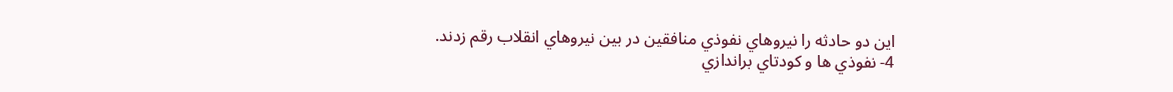اين دو حادثه را نيروهاي نفوذي منافقين در بين نيروهاي انقلاب رقم زدند.
4- نفوذي ها و كودتاي براندازي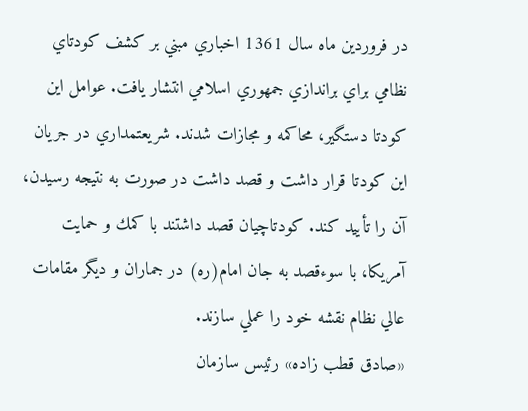در فروردين ماه سال 1361 اخباري مبني بر كشف كودتاي نظامي براي براندازي جمهوري اسلامي انتشار يافت. عوامل اين كودتا دستگير، محاكمه و مجازات شدند. شريعتمداري در جريان اين كودتا قرار داشت و قصد داشت در صورت به نتيجه رسيدن، آن را تأييد كند. كودتاچيان قصد داشتند با كمك و حمايت آمريكا، با سوءقصد به جان امام(ره) در جماران و ديگر مقامات عالي نظام نقشه خود را عملي سازند.
«صادق قطب زاده» رئيس سازمان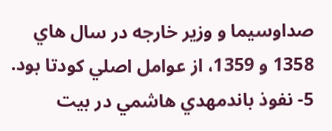صداوسيما و وزير خارجه در سال هاي 1358 و 1359، از عوامل اصلي كودتا بود.
5- نفوذ باندمهدي هاشمي در بيت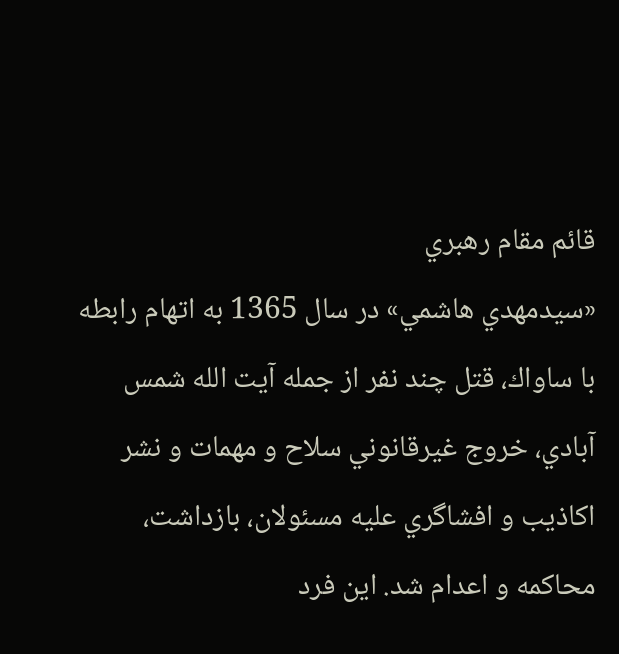قائم مقام رهبري
«سيدمهدي هاشمي» در سال 1365 به اتهام رابطه با ساواك، قتل چند نفر از جمله آيت الله شمس آبادي، خروج غيرقانوني سلاح و مهمات و نشر اكاذيب و افشاگري عليه مسئولان، بازداشت، محاكمه و اعدام شد. اين فرد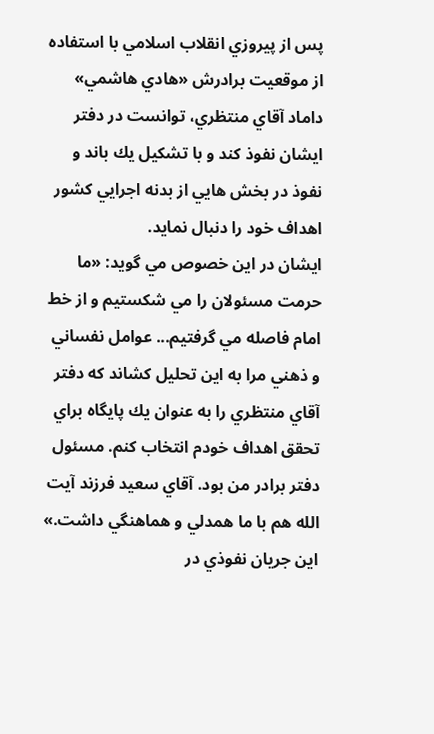پس از پيروزي انقلاب اسلامي با استفاده از موقعيت برادرش «هادي هاشمي» داماد آقاي منتظري، توانست در دفتر ايشان نفوذ كند و با تشكيل يك باند و نفوذ در بخش هايي از بدنه اجرايي كشور اهداف خود را دنبال نمايد.
ايشان در اين خصوص مي گويد: «ما حرمت مسئولان را مي شكستيم و از خط امام فاصله مي گرفتيم... عوامل نفساني و ذهني مرا به اين تحليل كشاند كه دفتر آقاي منتظري را به عنوان يك پايگاه براي تحقق اهداف خودم انتخاب كنم. مسئول دفتر برادر من بود. آقاي سعيد فرزند آيت الله هم با ما همدلي و هماهنگي داشت.»
اين جريان نفوذي در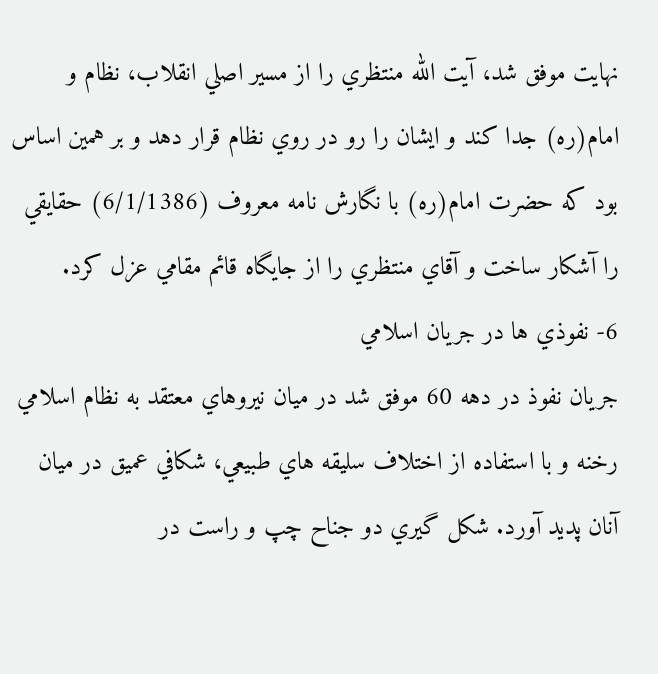نهايت موفق شد، آيت الله منتظري را از مسير اصلي انقلاب، نظام و امام(ره) جدا كند و ايشان را رو در روي نظام قرار دهد و بر همين اساس بود كه حضرت امام(ره) با نگارش نامه معروف (6/1/1386) حقايقي را آشكار ساخت و آقاي منتظري را از جايگاه قائم مقامي عزل كرد.
6- نفوذي ها در جريان اسلامي
جريان نفوذ در دهه 60 موفق شد در ميان نيروهاي معتقد به نظام اسلامي رخنه و با استفاده از اختلاف سليقه هاي طبيعي، شكافي عميق در ميان آنان پديد آورد. شكل گيري دو جناح چپ و راست در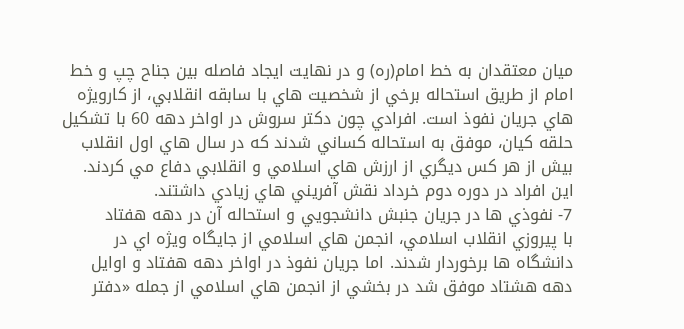ميان معتقدان به خط امام(ره) و در نهايت ايجاد فاصله بين جناح چپ و خط امام از طريق استحاله برخي از شخصيت هاي با سابقه انقلابي، از كارويژه هاي جريان نفوذ است. افرادي چون دكتر سروش در اواخر دهه 60 با تشكيل حلقه كيان، موفق به استحاله كساني شدند كه در سال هاي اول انقلاب بيش از هر كس ديگري از ارزش هاي اسلامي و انقلابي دفاع مي كردند. اين افراد در دوره دوم خرداد نقش آفريني هاي زيادي داشتند.
7- نفوذي ها در جريان جنبش دانشجويي و استحاله آن در دهه هفتاد
با پيروزي انقلاب اسلامي، انجمن هاي اسلامي از جايگاه ويژه اي در دانشگاه ها برخوردار شدند. اما جريان نفوذ در اواخر دهه هفتاد و اوايل دهه هشتاد موفق شد در بخشي از انجمن هاي اسلامي از جمله «دفتر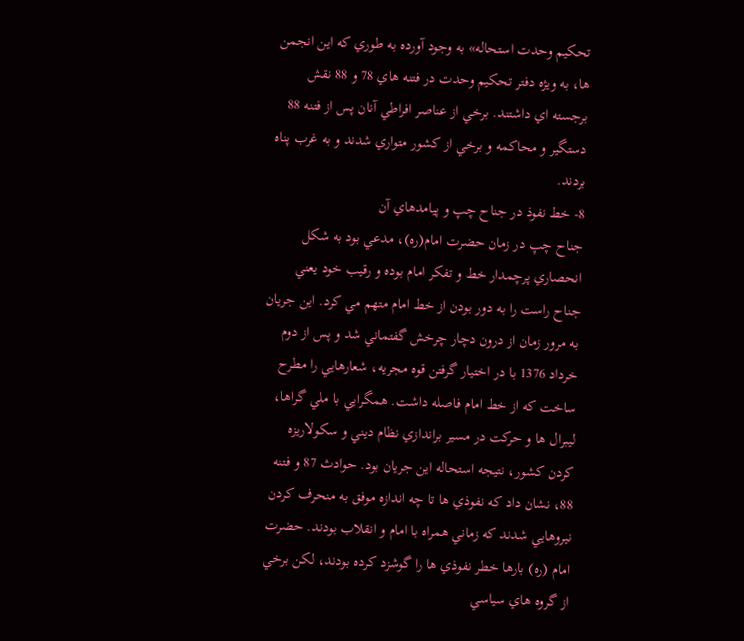تحكيم وحدت استحاله» به وجود آورده به طوري كه اين انجمن ها، به ويژه دفتر تحكيم وحدت در فتنه هاي 78 و 88 نقش برجسته اي داشتند. برخي از عناصر افراطي آنان پس از فتنه 88 دستگير و محاكمه و برخي از كشور متواري شدند و به غرب پناه بردند.
8- خط نفوذ در جناح چپ و پيامدهاي آن
جناح چپ در زمان حضرت امام(ره)، مدعي بود به شكل انحصاري پرچمدار خط و تفكر امام بوده و رقيب خود يعني جناح راست را به دور بودن از خط امام متهم مي كرد. اين جريان به مرور زمان از درون دچار چرخش گفتماني شد و پس از دوم خرداد 1376 با در اختيار گرفتن قوه مجريه، شعارهايي را مطرح ساخت كه از خط امام فاصله داشت. همگرايي با ملي گراها، ليبرال ها و حركت در مسير براندازي نظام ديني و سكولاريزه كردن كشور، نتيجه استحاله اين جريان بود. حوادث 87 و فتنه 88، نشان داد كه نفوذي ها تا چه اندازه موفق به منحرف كردن نيروهايي شدند كه زماني همراه با امام و انقلاب بودند. حضرت امام (ره) بارها خطر نفوذي ها را گوشزد كرده بودند، لكن برخي از گروه هاي سياسي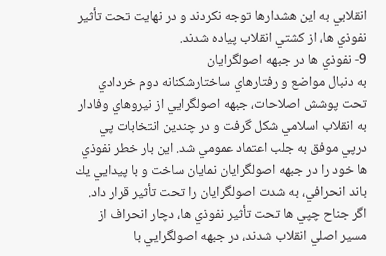انقلابي به اين هشدارها توجه نكردند و در نهايت تحت تأثير نفوذي ها، از كشتي انقلاب پياده شدند.
9- نفوذي ها در جبهه اصولگرايان
به دنبال مواضع و رفتارهاي ساختارشكنانه دوم خردادي تحت پوشش اصلاحات، جبهه اصولگرايي از نيروهاي وفادار به انقلاب اسلامي شكل گرفت و در چندين انتخابات پي درپي موفق به جلب اعتماد عمومي شد. اين بار خطر نفوذي ها خود را در جبهه اصولگرايان نمايان ساخت و با پيدايي يك باند انحرافي، به شدت اصولگرايان را تحت تأثير قرار داد. اگر جناح چپي ها تحت تأثير نفوذي ها، دچار انحراف از مسير اصلي انقلاب شدند، در جبهه اصولگرايي با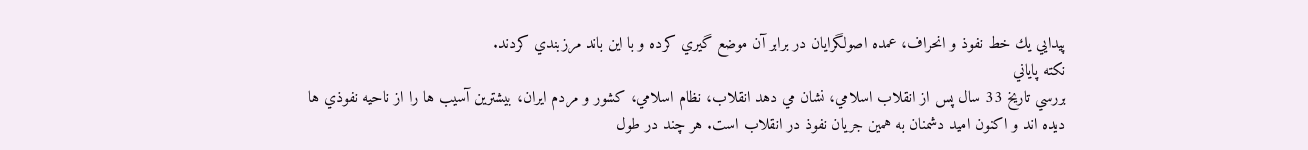پيدايي يك خط نفوذ و انحراف، عمده اصولگرايان در برابر آن موضع گيري كرده و با اين باند مرزبندي كردند.
نكته پاياني
بررسي تاريخ 33 سال پس از انقلاب اسلامي، نشان مي دهد انقلاب، نظام اسلامي، كشور و مردم ايران، بيشترين آسيب ها را از ناحيه نفوذي ها ديده اند و اكنون اميد دشمنان به همين جريان نفوذ در انقلاب است. هر چند در طول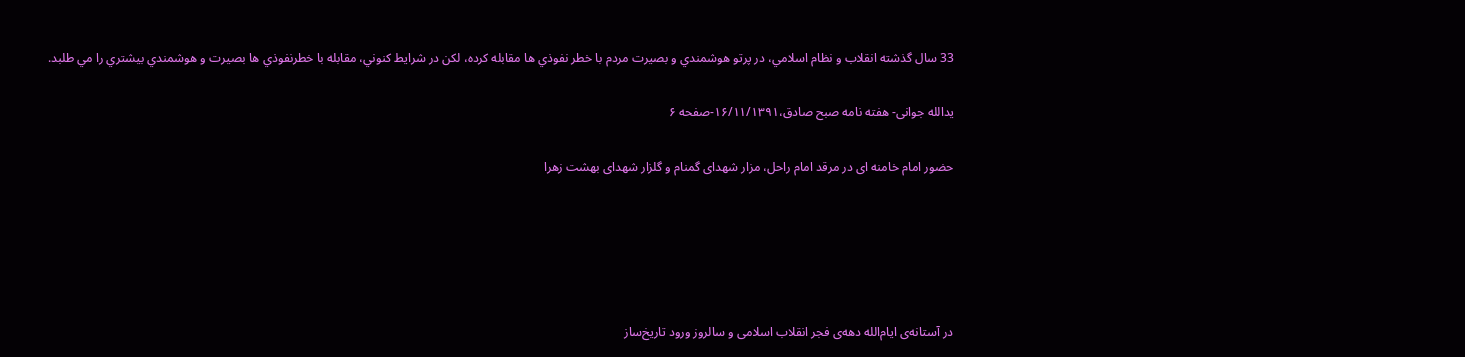33 سال گذشته انقلاب و نظام اسلامي، در پرتو هوشمندي و بصيرت مردم با خطر نفوذي ها مقابله كرده، لكن در شرايط كنوني، مقابله با خطرنفوذي ها بصيرت و هوشمندي بيشتري را مي طلبد.

يدالله جوانى- هفته نامه صبح صادق،۱۶/۱۱/۱۳۹۱-صفحه ۶

حضور امام خامنه ای در مرقد امام راحل، مزار شهدای گمنام و گلزار شهدای بهشت زهرا





در آستانه‌‌ی ايام‌الله دهه‌ی فجر انقلاب اسلامی و سالروز ورود تاريخ‌ساز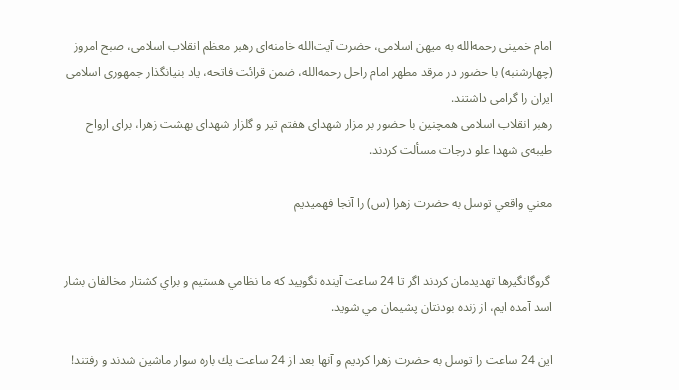امام خمينی رحمه‌الله به ميهن اسلامی، حضرت آيت‌الله خامنه‌ای رهبر معظم انقلاب اسلامی، صبح امروز (چهارشنبه) با حضور در مرقد مطهر امام راحل رحمه‌الله، ضمن قرائت فاتحه، ياد بنيانگذار جمهوری اسلامی ايران را گرامی داشتند.
رهبر انقلاب اسلامی همچنین با حضور بر مزار شهدای هفتم تير و گلزار شهدای بهشت زهرا، برای ارواح طيبه‌ی شهدا علو درجات مسألت كردند.

معني واقعي توسل به حضرت زهرا (س) را آنجا فهميديم


 گروگانگيرها تهديدمان كردند اگر تا 24 ساعت آينده نگوييد كه ما نظامي هستيم و براي كشتار مخالفان بشار اسد آمده ايم، از زنده بودنتان پشيمان مي شويد.

اين 24 ساعت را توسل به حضرت زهرا كرديم و آنها بعد از 24 ساعت يك باره سوار ماشين شدند و رفتند!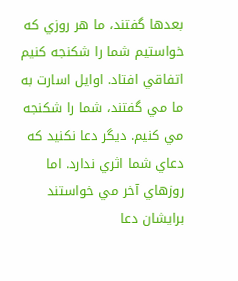بعدها گفتند، ما هر روزي كه خواستيم شما را شكنجه كنيم اتفاقي افتاد. اوايل اسارت به ما مي گفتند، شما را شكنجه مي كنيم. ديگر دعا نكنيد كه دعاي شما اثري ندارد. اما روزهاي آخر مي خواستند برايشان دعا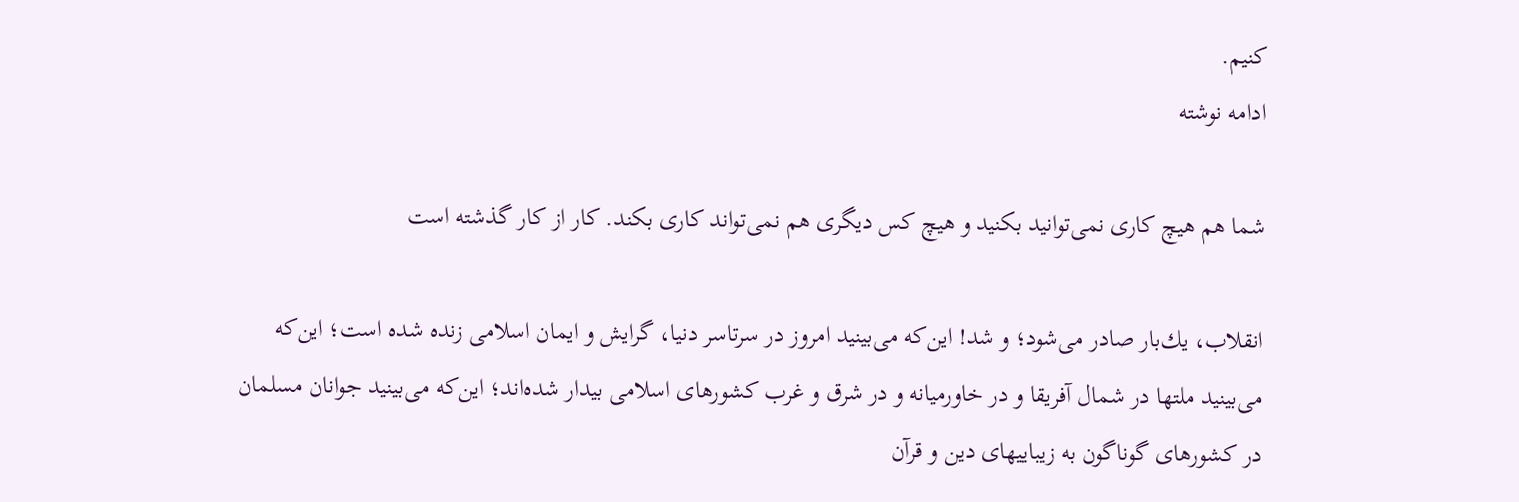كنيم.
ادامه نوشته

شما هم هيچ كارى نمى‌توانيد بكنيد و هيچ كس ديگرى هم نمى‌تواند كارى بكند. كار از كار گذشته است

انقلاب، يك‌بار صادر مى‌شود؛ و شد! اين‌كه مى‌بينيد امروز در سرتاسر دنيا، گرايش و ايمان اسلامى زنده شده است؛ اين‌كه مى‌بينيد ملتها در شمال آفريقا و در خاورميانه و در شرق و غرب كشورهاى اسلامى بيدار شده‌اند؛ اين‌كه مى‌بينيد جوانان مسلمان در كشورهاى گوناگون به زيباييهاى دين و قرآن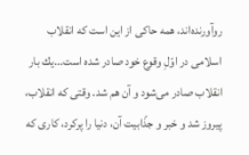روآورنده‌اند، همه حاكى از اين است كه انقلاب اسلامى در اوّلِ وقوع خود صادر شده است...يك بار انقلاب صادر مى‌شود و آن هم شد. وقتى كه انقلاب، پيروز شد و خبر و جذّابيت آن، دنيا را پركرد، كارى كه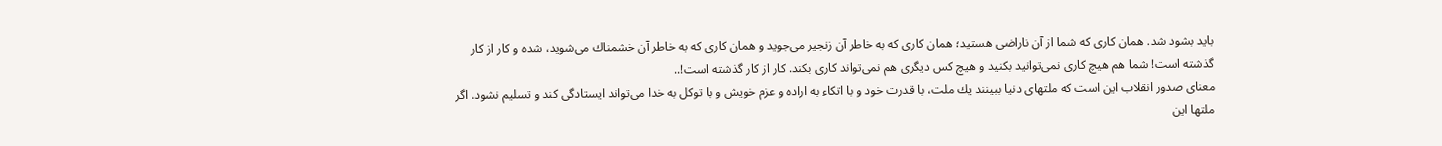بايد بشود شد. همان كارى كه شما از آن ناراضى هستيد؛ همان كارى كه به خاطر آن زنجير مى‌جويد و همان كارى كه به خاطر آن خشمناك مى‌شويد، شده و كار از كار گذشته است! شما هم هيچ كارى نمى‌توانيد بكنيد و هيچ كس ديگرى هم نمى‌تواند كارى بكند. كار از كار گذشته است!..
معناى صدور انقلاب اين است كه ملتهاى دنيا ببينند يك ملت، با قدرت خود و با اتكاء به اراده و عزم خويش و با توكل به خدا مى‌تواند ايستادگى كند و تسليم نشود. اگر ملتها اين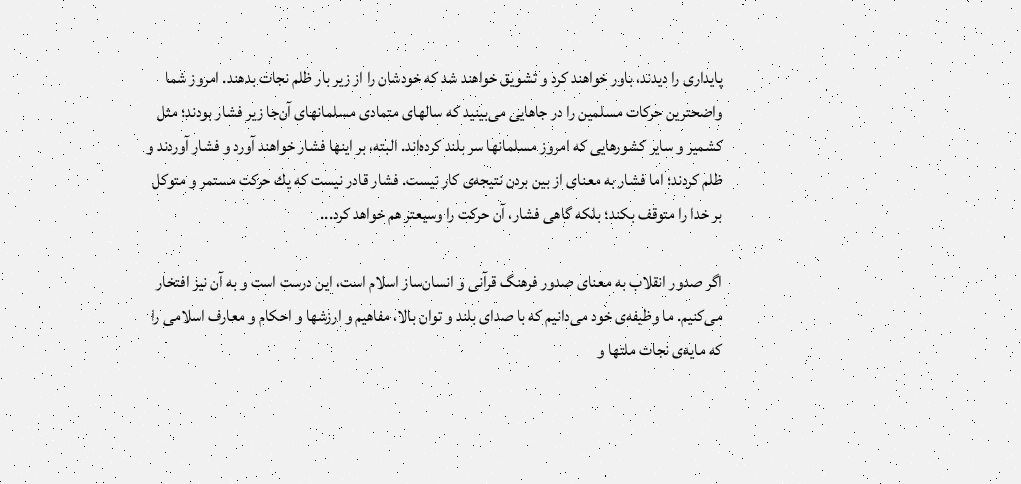پايدارى را ديدند، باور خواهند كرد و تشويق خواهند شد كه خودشان را از زير بار ظلم نجات بدهند. امروز شما واضحترين حركات مسلمين را در جاهايى مى‌بينيد كه سالهاى متمادى مسلمانهاى آن‌جا زير فشار بودند؛ مثل كشمير و ساير كشورهايى كه امروز مسلمانها سر بلند كرده‌اند. البته، بر اينها فشار خواهند آورد و فشار آوردند و ظلم كردند؛ اما فشار به معناى از بين بردن نتيجه‌ى كار نيست. فشار قادر نيست كه يك حركت مستمر و متوكل بر خدا را متوقف بكند؛ بلكه گاهى فشار، آن حركت را وسيعتر هم خواهد كرد...

اگر صدور انقلاب به معناى صدور فرهنگ قرآنى و انسان‌ساز اسلام است، اين درست است و به آن نيز افتخار مى‌كنيم. ما وظيفه‌ى خود مى‌دانيم كه با صداى بلند و توان بالا، مفاهيم و ارزشها و احكام و معارف اسلامى را كه مايه‌ى نجات ملتها و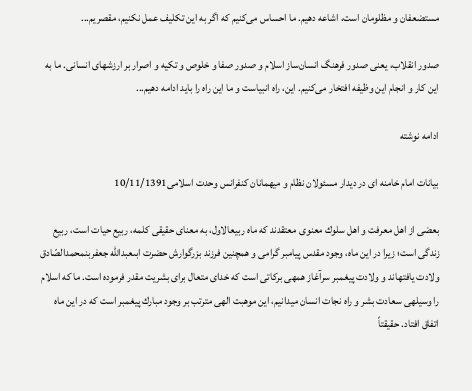مستضعفان و مظلومان است، اشاعه دهيم. ما احساس مى‌كنيم كه اگر به اين تكليف عمل نكنيم، مقصريم...

صدور انقلاب، يعنى صدور فرهنگ انسان‌ساز اسلام و صدور صفا و خلوص و تكيه و اصرار بر ارزشهاى انسانى. ما به اين كار و انجام اين وظيفه افتخار مى‌كنيم. اين، راه انبياست و ما اين راه را بايد ادامه دهيم...

ادامه نوشته

بیانات امام خامنه ای در دیدار مسئولان نظام و میهمانان كنفرانس وحدت اسلامی10/11/1391

بعضى از اهل معرفت و اهل سلوك معنوى معتقدند كه ماه ربيعالاول، به معناى حقيقى كلمه، ربيع حيات است، ربيع زندگى است؛ زيرا در اين ماه، وجود مقدس پيامبر گرامى و همچنين فرزند بزرگوارش حضرت ابىعبداللّه جعفربنمحمدالصّادق ولادت يافتهاند و ولادت پيغمبر سرآغاز همهى بركاتى است كه خداى متعال براى بشريت مقدر فرموده است. ما كه اسلام را وسيلهى سعادت بشر و راه نجات انسان ميدانيم، اين موهبت الهى مترتب بر وجود مبارك پيغمبر است كه در اين ماه اتفاق افتاد. حقيقتاً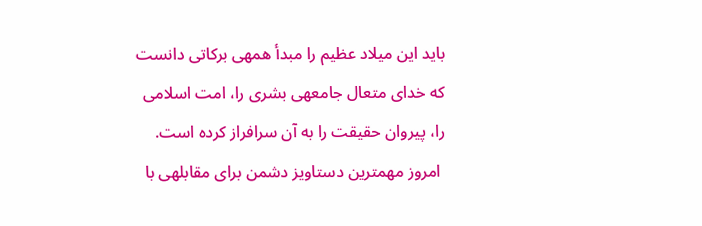بايد اين ميلاد عظيم را مبدأ همهى بركاتى دانست كه خداى متعال جامعهى بشرى را، امت اسلامى را، پيروان حقيقت را به آن سرافراز كرده است.
 امروز مهمترين دستاويز دشمن براى مقابلهى با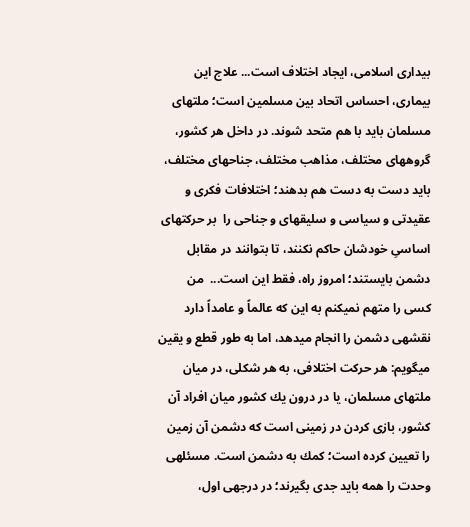بيدارى اسلامى، ايجاد اختلاف است... علاج اين بيمارى، احساس اتحاد بين مسلمين است؛ ملتهاى مسلمان بايد با هم متحد شوند. در داخل هر كشور، گروههاى مختلف، مذاهب مختلف، جناحهاى مختلف، بايد دست به دست هم بدهند؛ اختلافات فكرى و عقيدتى و سياسى و سليقهاى و جناحى را  بر حركتهاى اساسىِ خودشان حاكم نكنند، تا بتوانند در مقابل دشمن بايستند؛ امروز راه، فقط اين است...  من كسى را متهم نميكنم به اين كه عالماً و عامداً دارد نقشهى دشمن را انجام ميدهد، اما به طور قطع و يقين ميگويم: هر حركت اختلافى، به هر شكلى، در ميان ملتهاى مسلمان، يا در درون يك كشور ميان افراد آن كشور، بازى كردن در زمينى است كه دشمن آن زمين را تعيين كرده است؛ كمك به دشمن است. مسئلهى وحدت را همه بايد جدى بگيرند؛ در درجهى اول،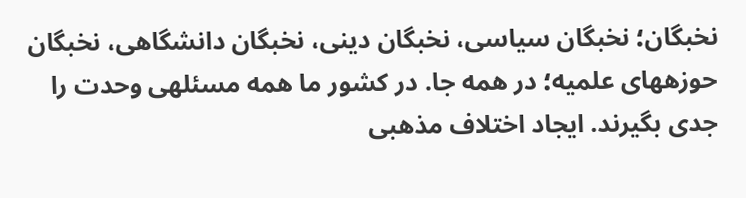نخبگان؛ نخبگان سياسى، نخبگان دينى، نخبگان دانشگاهى، نخبگان حوزههاى علميه؛ در همه جا. در كشور ما همه مسئلهى وحدت را جدى بگيرند. ايجاد اختلاف مذهبى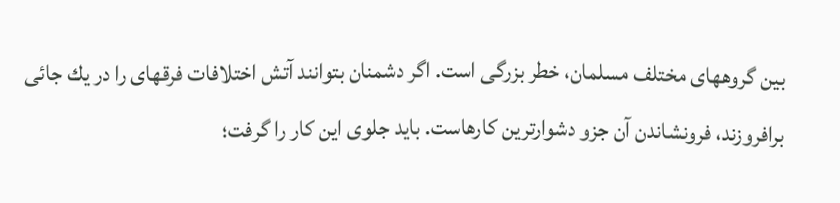بين گروههاى مختلف مسلمان، خطر بزرگى است. اگر دشمنان بتوانند آتش اختلافات فرقهاى را در يك جائى برافروزند، فرونشاندن آن جزو دشوارترين كارهاست. بايد جلوى اين كار را گرفت؛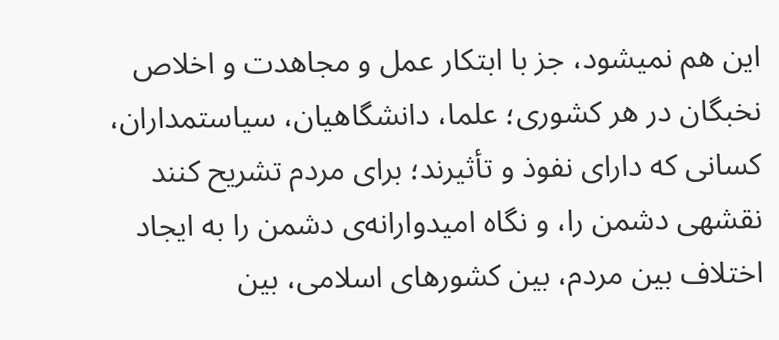اين هم نميشود، جز با ابتكار عمل و مجاهدت و اخلاص نخبگان در هر كشورى؛ علما، دانشگاهيان، سياستمداران، كسانى كه داراى نفوذ و تأثيرند؛ براى مردم تشريح كنند نقشهى دشمن را، و نگاه اميدوارانه‌ى دشمن را به ايجاد اختلاف بين مردم، بين كشورهاى اسلامى، بين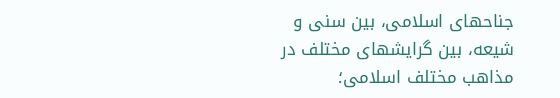جناحهاى اسلامى، بين سنى و شيعه، بين گرايشهاى مختلف در مذاهب مختلف اسلامى؛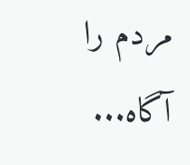مردم را آگاه...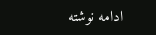ادامه نوشته